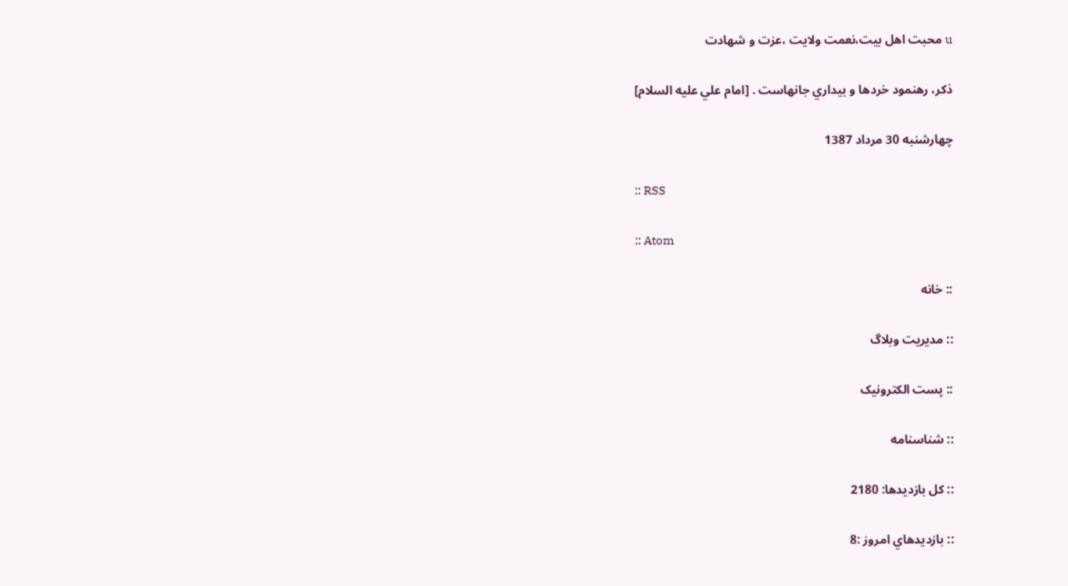u محبت اهل بيت،نعمت ولايت ،عزت و شهادت

ذکر، رهنمود خردها و بيداري جانهاست . [امام علي عليه السلام]

چهارشنبه 30 مرداد 1387

:: RSS

:: Atom

:: خانه

:: مديريت وبلاگ

:: پست الکترونيک

:: شناسنامه

:: کل بازديدها: 2180

:: بازديدهاي امروز :8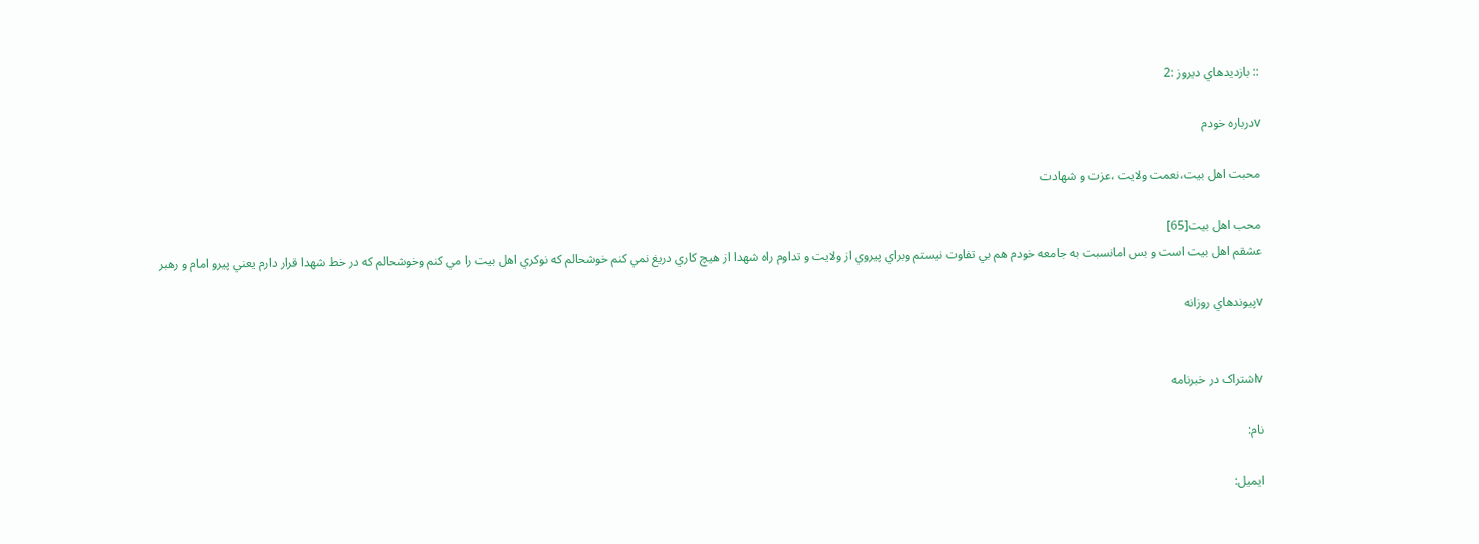:: بازديدهاي ديروز :2

vدرباره خودم

محبت اهل بيت،نعمت ولايت ،عزت و شهادت

محب اهل بيت[65]
عشقم اهل بيت است و بس امانسبت به جامعه خودم هم بي تفاوت نيستم وبراي پيروي از ولايت و تداوم راه شهدا از هيچ کاري دريغ نمي کنم خوشحالم که نوکري اهل بيت را مي کنم وخوشحالم که در خط شهدا قرار دارم يعني پيرو امام و رهبر

vپيوندهاي روزانه


vاشتراک در خبرنامه

نام:

ايميل: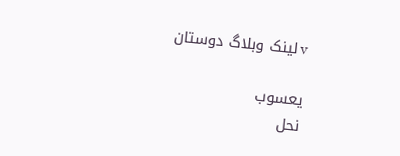v لينک وبلاگ دوستان

يعسوب
نحل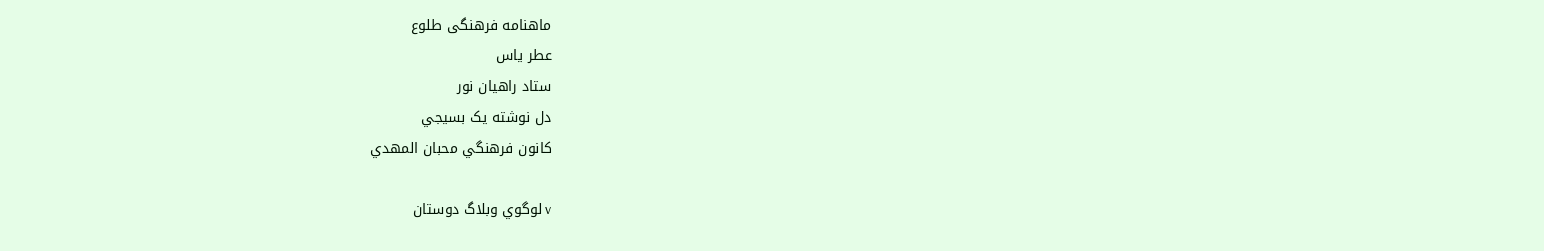ماهنامه فرهنگی طلوع
عطر ياس
ستاد راهيان نور
دل نوشته يک بسيجي
کانون فرهنگي محبان المهدي

v لوگوي وبلاگ دوستان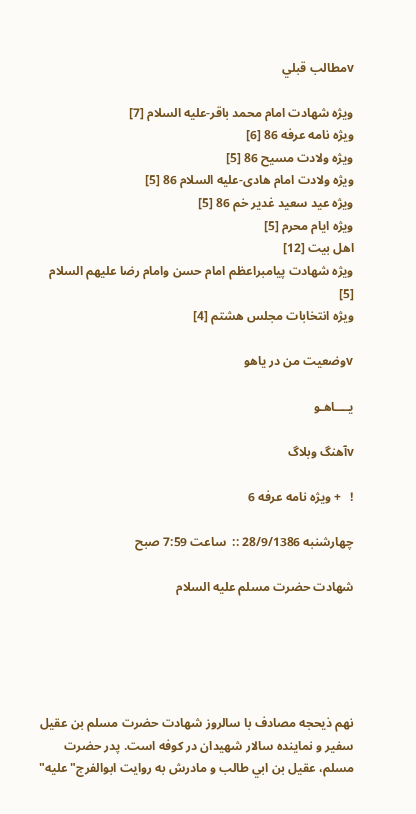vمطالب قبلي

ویژه شهادت امام محمد باقر-علیه السلام [7]
ویژه نامه عرفه 86 [6]
ویژه ولادت مسیح 86 [5]
ویژه ولادت امام هادی-علیه السلام 86 [5]
ویژه عید سعید غدیر خم 86 [5]
ويژه ايام محرم [5]
اهل بيت [12]
ويژه شهادت پيامبراعظم امام حسن وامام رضا عليهم السلام [5]
ويژه انتخابات مجلس هشتم [4]

vوضعيت من در ياهو

يــــاهـو

vآهنگ وبلاگ

!   + ويژه نامه عرفه 6

چهارشنبه 28/9/1386 ::  ساعت 7:59 صبح

شهادت حضرت مسلم عليه السلام





نهم ذيحجه مصادف با سالروز شهادت حضرت مسلم بن عقيل سفير و نماينده سالار شهيدان در کوفه است. پدر حضرت مسلم، عقيل بن ابي طالب و مادرش به روايت ابوالفرج"عليه"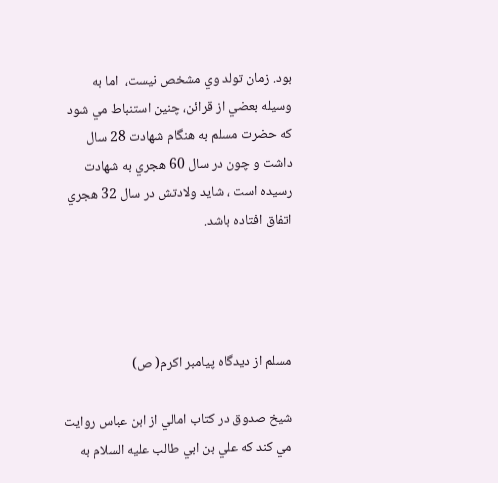بود. زمان تولد وي مشخص نيست،  اما به وسيله بعضي از قرائن، چنين استنباط مي شود که حضرت مسلم به هنگام شهادت 28 سال داشت و چون در سال 60 هجري به شهادت رسيده است ، شايد ولادتش در سال 32 هجري اتفاق افتاده باشد.




مسلم از ديدگاه پيامبر اکرم( ص)

شيخ صدوق در کتاب امالي از ابن عباس روايت مي کند که علي بن ابي طالب عليه السلام به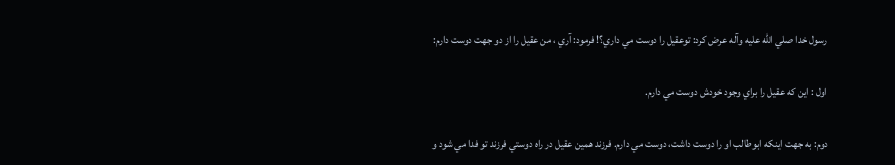رسول خدا صلي الله عليه وآله عرض کرد: توعقيل را دوست مي داري؟! فرمود: آري ، من عقيل را از دو جهت دوست دارم:

اول : اين که عقيل را براي وجود خودش دوست مي دارم.

دوم: به جهت اينکه ابوطالب او را دوست داشت، دوست مي دارم. فرزند همين عقيل در راه دوستي فرزند تو فدا مي شود و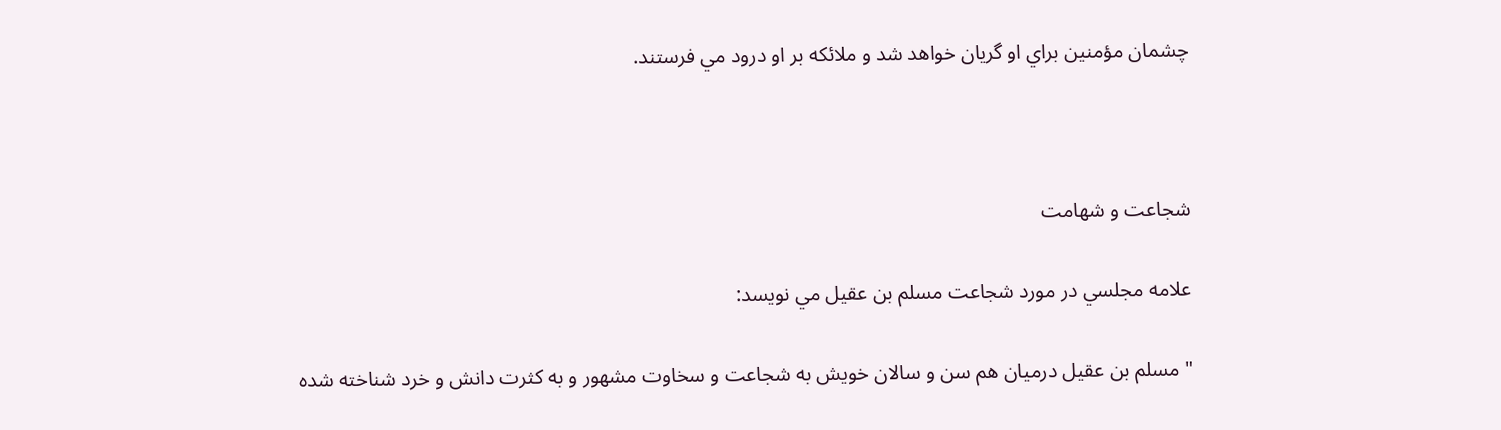چشمان مؤمنين براي او گريان خواهد شد و ملائکه بر او درود مي فرستند.



شجاعت و شهامت

علامه مجلسي در مورد شجاعت مسلم بن عقيل مي نويسد:

" مسلم بن عقيل درميان هم سن و سالان خويش به شجاعت و سخاوت مشهور و به کثرت دانش و خرد شناخته شده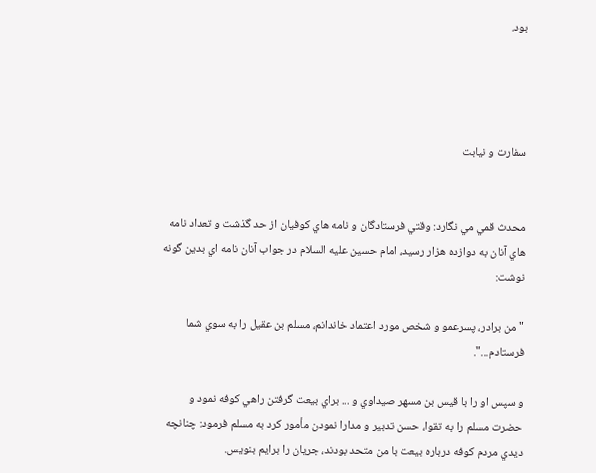بود.




سفارت و نيابت


محدث قمي مي نگارد: وقتي فرستادگان و نامه هاي کوفيان از حد گذشت و تعداد نامه هاي آنان به دوازده هزار رسيد، امام حسين عليه السلام در جواب آنان نامه اي بدين گونه نوشت:

" من برادر، پسرعمو و شخص مورد اعتماد خاندانم، مسلم بن عقيل را به سوي شما فرستادم...".

و سپس او را با قيس بن مسهر صيداوي و ... براي بيعت گرفتن راهي کوفه نمود و حضرت مسلم را به تقوا، حسن تدبير و مدارا نمودن مأمور کرد به مسلم فرمود: چنانچه ديدي مردم کوفه درباره بيعت با من متحد بودند، جريان را برايم بنويس.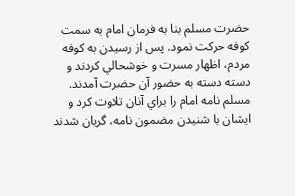حضرت مسلم بنا به فرمان امام به سمت کوفه حرکت نمود. پس از رسيدن به کوفه مردم، اظهار مسرت و خوشحالي کردند و دسته دسته به حضور آن حضرت آمدند. مسلم نامه امام را براي آنان تلاوت کرد و ايشان با شنيدن مضمون نامه، گريان شدند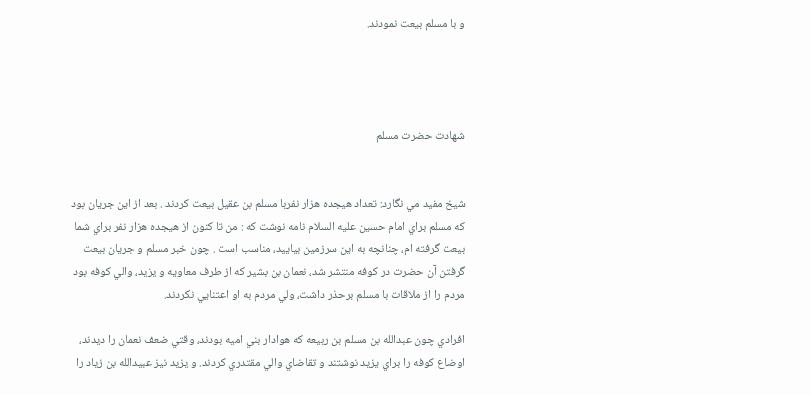و با مسلم بيعت نمودند.




شهادت حضرت مسلم


شيخ مفيد مي نگارد: تعداد هيجده هزار نفربا مسلم بن عقيل بيعت کردند . بعد از اين جريان بود که مسلم براي امام حسين عليه السلام نامه نوشت که : من تا کنون از هيجده هزار نفر براي شما بيعت گرفته ام، چنانچه به اين سرزمين بياييد، مناسب است . چون خبر مسلم و جريان بيعت گرفتن آن حضرت در کوفه منتشر شد، نعمان بن بشير که از طرف معاويه و يزيد، والي کوفه بود مردم را از ملاقات با مسلم برحذر داشت، ولي مردم به او اعتنايي نکردند.

افرادي چون عبدالله بن مسلم بن ربيعه که هوادار بني اميه بودند، وقتي ضعف نعمان را ديدند، اوضاع کوفه را براي يزيد نوشتند و تقاضاي والي مقتدري کردند. و يزيد نيز عبيدالله بن زياد را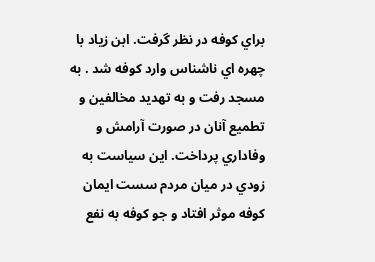براي کوفه در نظر گرفت. ابن زياد با چهره اي ناشناس وارد کوفه شد . به مسجد رفت و به تهديد مخالفين و تطميع آنان در صورت آرامش و وفاداري پرداخت. اين سياست به زودي در ميان مردم سست ايمان کوفه موثر افتاد و جو کوفه به نفع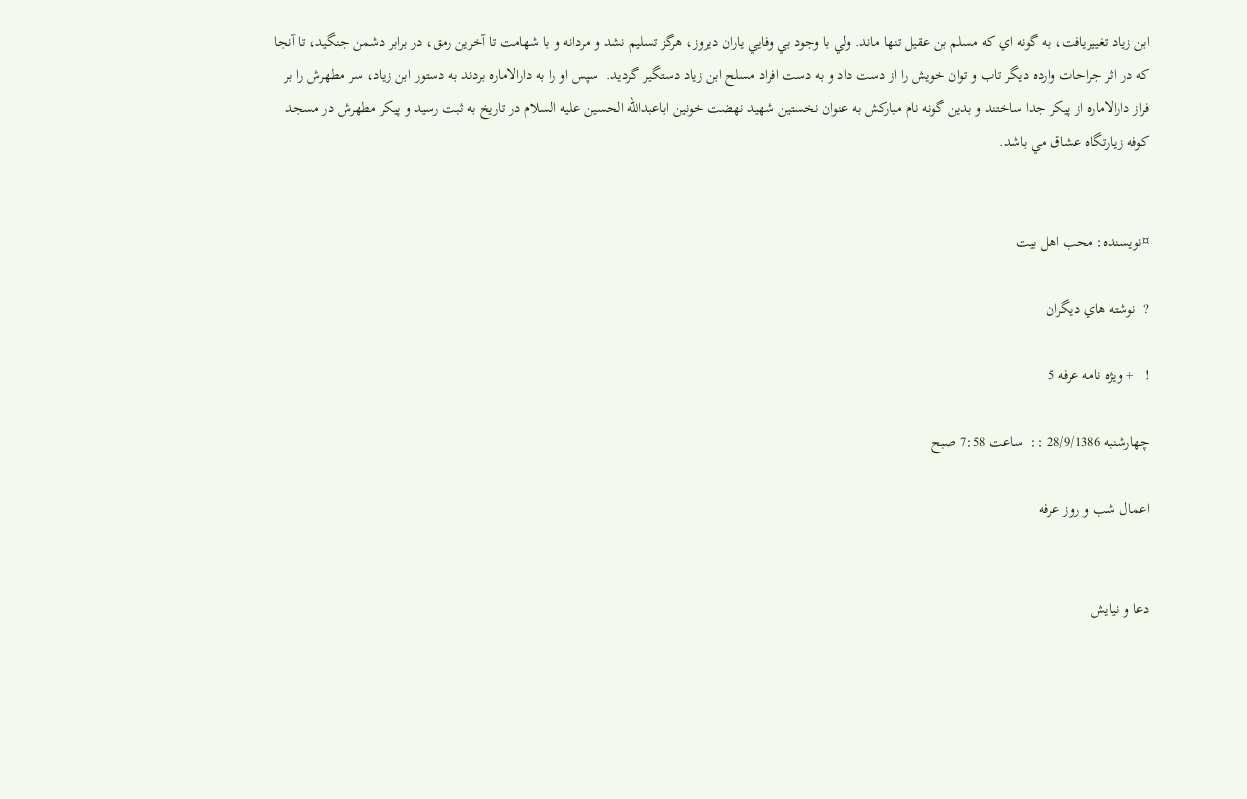ابن زياد تغييريافت، به گونه اي که مسلم بن عقيل تنها ماند. ولي با وجود بي وفايي ياران ديروز، هرگز تسليم نشد و مردانه و با شهامت تا آخرين رمق، در برابر دشمن جنگيد، تا آنجا که در اثر جراحات وارده ديگر تاب و توان خويش را از دست داد و به دست افراد مسلح ابن زياد دستگير گرديد.  سپس او را به دارالاماره بردند به دستور ابن زياد، سر مطهرش را بر فراز دارالاماره از پيکر جدا ساختند و بدين گونه نام مبارکش به عنوان نخستين شهيد نهضت خونين اباعبدالله الحسين عليه السلام در تاريخ به ثبت رسيد و پيکر مطهرش در مسجد کوفه زيارتگاه عشاق مي باشد.


¤نويسنده: محب اهل بيت

?  نوشته هاي ديگران

!   + ويژه نامه عرفه 5

چهارشنبه 28/9/1386 ::  ساعت 7:58 صبح

اعمال شب و روز عرفه


دعا و نيايش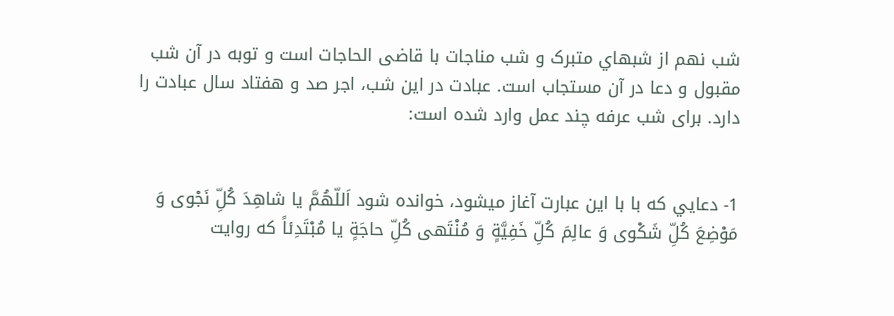شب نهم از شبهاي متبرک و شب مناجات با قاضى الحاجات است و توبه در آن شب مقبول و دعا در آن مستجاب است. عبادت در اين شب، اجر صد و هفتاد سال عبادت را دارد. براى شب عرفه چند عمل وارد شده است:


1- دعايي که با با اين عبارت آغاز ميشود، خوانده شود اَللّهُمَّ يا شاهِدَ کُلِّ نَجْوى وَ مَوْضِعَ کُلِّ شَکْوى وَ عالِمَ کُلِّ خَفِيَّةٍ وَ مُنْتَهى کُلِّ حاجَةٍ يا مُبْتَدِئاً که روايت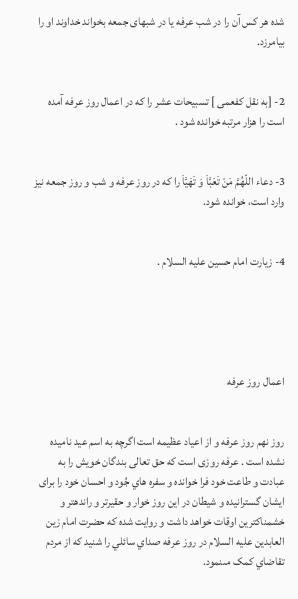شده هر کس آن را در شب عرفه يا در شبهاى جمعه بخواند خداوند او را بيامرزد.


2- [به نقل کفعمى ] تسبيحات عشر را که در اعمال روز عرفه آمده است را هزار مرتبه خوانده شود .


3- دعاء اللّهُمَّ مَنْ تَعَبَّاَ وَ تَهَيَّاَ را که در روز عرفه و شب و روز جمعه نيز وارد است، خوانده شود.


4- زيارت امام حسين عليه السلام .





اعمال روز عرفه


روز نهم روز عرفه و از اعياد عظيمه است اگرچه به اسم عيد ناميده نشده است . عرفه روزى است که حق تعالى بندگان خويش را به عبادت و طاعت خود فرا خوانده و سفره هاي جُود و احسان خود را براى ايشان گسترانيده و شيطان در اين روز خوار و حقيرتر و راندهتر و خشمناکترين اوقات خواهد داشت و روايت شده که حضرت امام زين العابدين عليه السلام در روز عرفه صداي سائلي را شنيد که از مردم تقاضاي کمک مىنمود.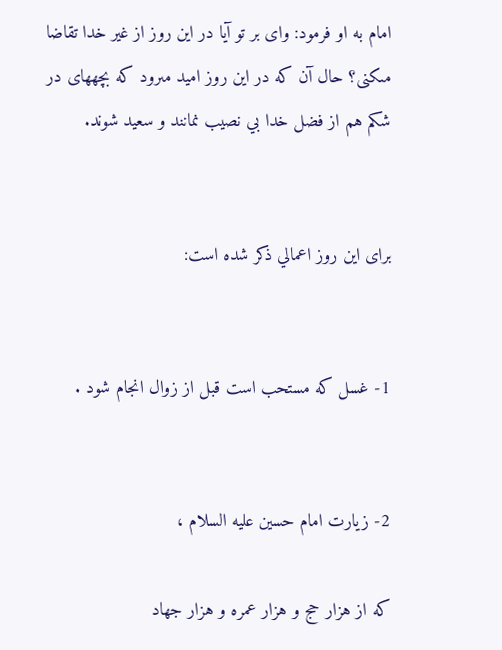امام به او فرمود: واى بر تو آيا در اين روز از غير خدا تقاضا مىکنى؟ حال آن که در اين روز اميد مىرود که بچههاى در شکم هم از فضل خدا بي نصيب نمانند و سعيد شوند.


براى اين روز اعمالي ذکر شده است:


1- غسل که مستحب است قبل از زوال انجام شود .


2- زيارت امام حسين عليه السلام ،

که از هزار حج و هزار عمره و هزار جهاد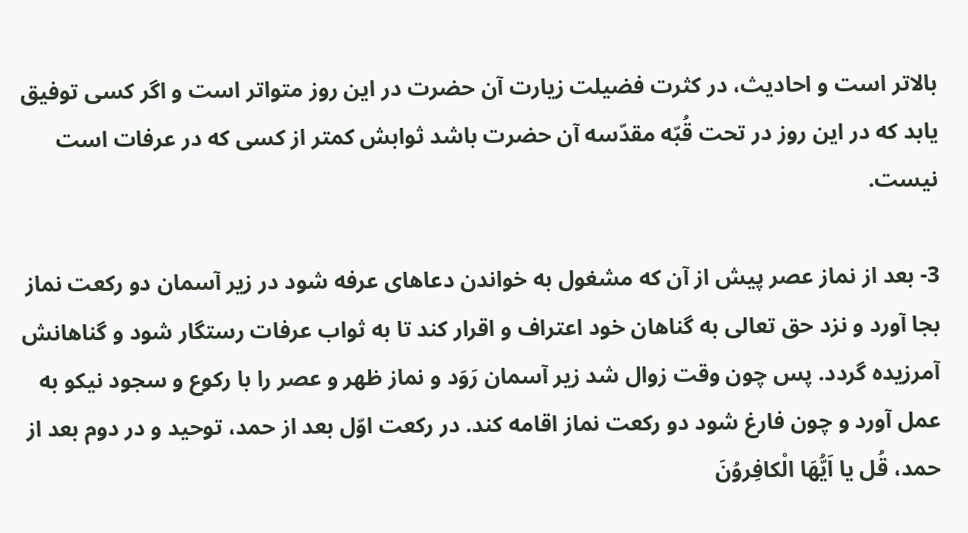بالاتر است و احاديث، در کثرت فضيلت زيارت آن حضرت در اين روز متواتر است و اگر کسى توفيق يابد که در اين روز در تحت قُبّه مقدّسه آن حضرت باشد ثوابش کمتر از کسى که در عرفات است نيست.

3- بعد از نماز عصر پيش از آن که مشغول به خواندن دعاهاى عرفه شود در زير آسمان دو رکعت نماز بجا آورد و نزد حق تعالى به گناهان خود اعتراف و اقرار کند تا به ثواب عرفات رستگار شود و گناهانش آمرزيده گردد. پس چون وقت زوال شد زير آسمان رَوَد و نماز ظهر و عصر را با رکوع و سجود نيکو به عمل آورد و چون فارغ شود دو رکعت نماز اقامه کند. در رکعت اوّل بعد از حمد، توحيد و در دوم بعد از حمد، قُل يا اَيُّهَا الْکافِروُنَ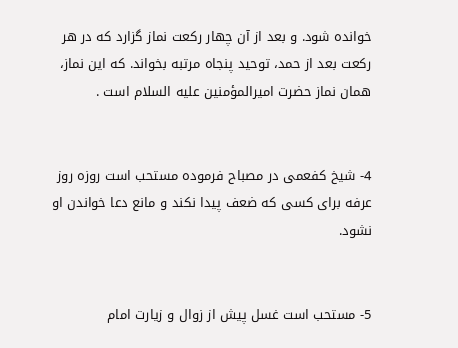خوانده شود. و بعد از آن چهار رکعت نماز گزارد که در هر رکعت بعد از حمد، توحيد پنجاه مرتبه بخواند. که اين نماز، همان نماز حضرت اميرالمؤمنين عليه السلام است .


4- شيخ کفعمى در مصباح فرموده مستحب است روزه روز عرفه براى کسى که ضعف پيدا نکند و مانع دعا خواندن او نشود.


5- مستحب است غسل پيش از زوال و زيارت امام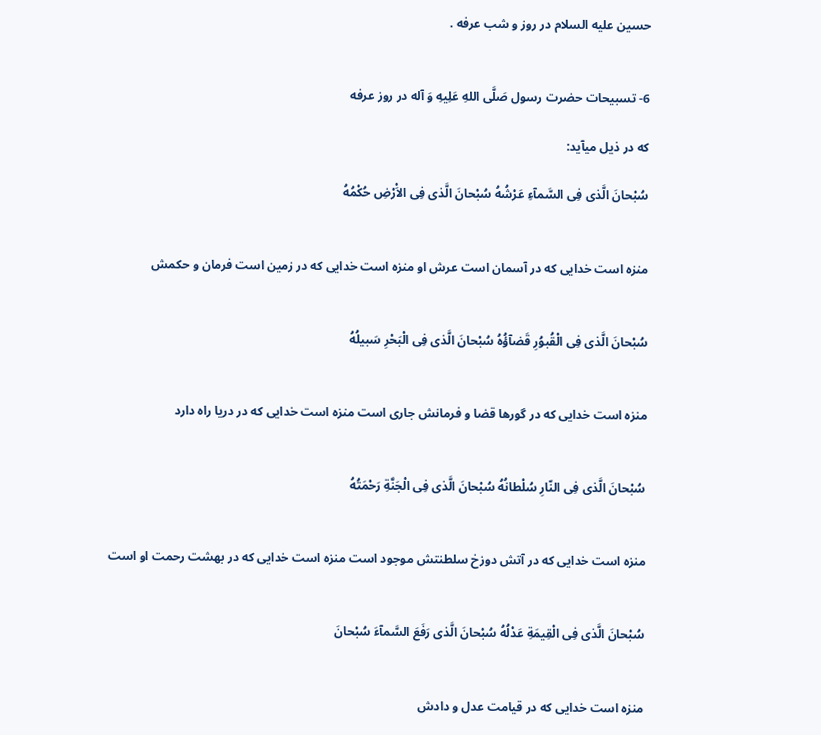حسين عليه السلام در روز و شب عرفه .


6- تسبيحات حضرت رسول صَلَّى اللهِ عَلِيهِ وَ آله در روز عرفه

که در ذيل ميآيد:

سُبْحانَ الَّذى فِى السَّمآءِ عَرْشُهُ سُبْحانَ الَّذى فِى الاَْرْضِ حُکْمُهُ


منزه است خدايى که در آسمان است عرش او منزه است خدايى که در زمين است فرمان و حکمش


سُبْحانَ الَّذى فِى الْقُبوُرِ قَضآؤُهُ سُبْحانَ الَّذى فِى الْبَحْرِ سَبيلُهُ


منزه است خدايى که در گورها قضا و فرمانش جارى است منزه است خدايى که در دريا راه دارد


سُبْحانَ الَّذى فِى النّارِ سُلْطانُهُ سُبْحانَ الَّذى فِى الْجَنَّةِ رَحْمَتُهُ


منزه است خدايى که در آتش دوزخ سلطنتش موجود است منزه است خدايى که در بهشت رحمت او است


سُبْحانَ الَّذى فِى الْقِيمَةِ عَدْلُهُ سُبْحانَ الَّذى رَفَعَ السَّمآءَ سُبْحانَ


منزه است خدايى که در قيامت عدل و دادش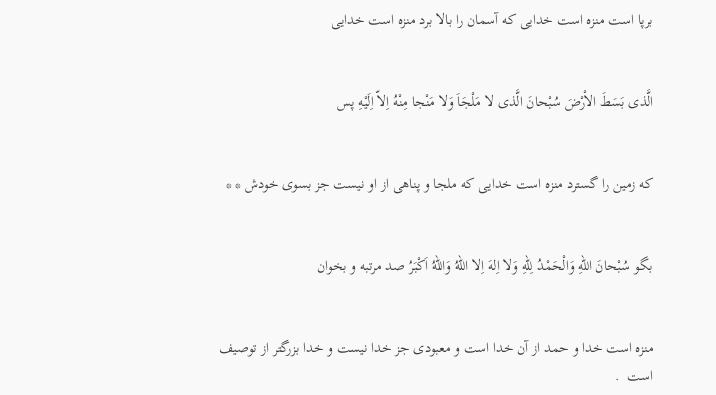برپا است منزه است خدايى که آسمان را بالا برد منزه است خدايى


الَّذى بَسَطَ الاْرْضَ سُبْحانَ الَّذى لا مَلْجَاَ وَلا مَنْجا مِنْهُ اِلاّ اِلَيْهِ پس


که زمين را گسترد منزه است خدايى که ملجا و پناهى از او نيست جز بسوى خودش * *


بگو سُبْحانَ اللّهِ وَالْحَمْدُ لِلّهِ وَلا اِلهَ اِلا اللّهُ وَاللّهُ اَکْبَرُ صد مرتبه و بخوان


منزه است خدا و حمد از آن خدا است و معبودى جز خدا نيست و خدا بزرگتر از توصيف است  .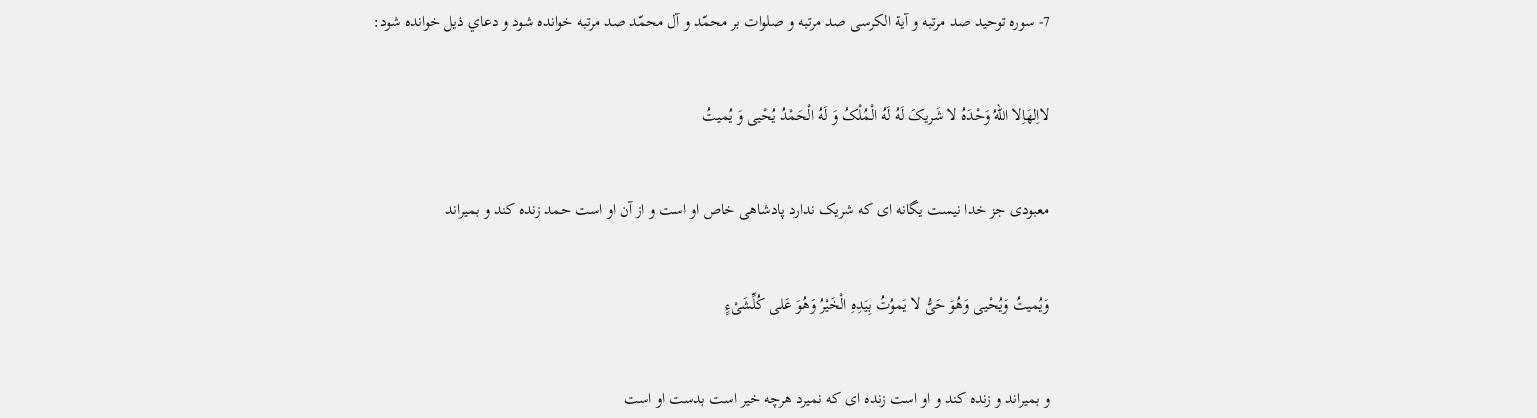7- سوره توحيد صد مرتبه و آية الکرسى صد مرتبه و صلوات بر محمّد و آل محمّد صد مرتبه خوانده شود و دعاي ذيل خوانده شود:


لااِلهَاِلا اللّهُ وَحْدَهُ لا شَريکَ لَهُ لَهُ الْمُلْکُ وَ لَهُ الْحَمْدُ يُحْيى وَ يُميتُ


معبودى جز خدا نيست يگانه اى که شريک ندارد پادشاهى خاص او است و از آن او است حمد زنده کند و بميراند


وَيُميتُ وَيُحْيى وَهُوَ حَىُّ لا يَموُتُ بِيَدِهِ الْخَيْرُ وَهُوَ عَلى کُلِّشَىْءٍ


و بميراند و زنده کند و او است زنده اى که نميرد هرچه خير است بدست او است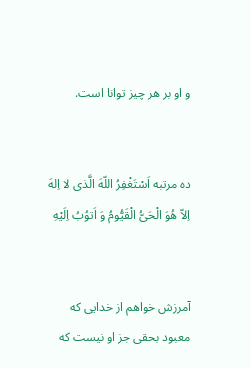و او بر هر چيز توانا است.


ده مرتبه اَسْتَغْفِرُ اللّهَ الَّذى لا اِلهَ اِلاّ هُوَ الْحَىُّ الْقَيُّومُ وَ اَتوُبُ اِلَيْهِ


آمرزش خواهم از خدايى که معبود بحقى جز او نيست که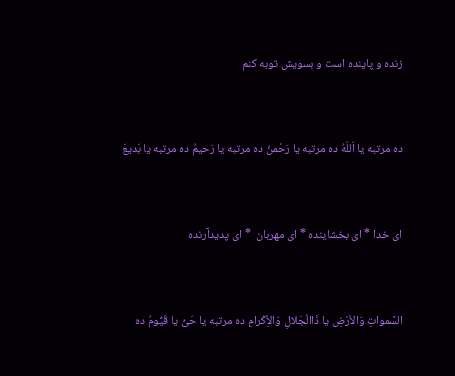زنده و پاينده است و بسويش توبه کنم


ده مرتبه يا اَللّهُ ده مرتبه يا رَحْمنُ ده مرتبه يا رَحيمُ ده مرتبه يا بَديعَ


اى خدا * اى بخشاينده * اى مهربان  * اى پديدآرنده


السَّمواتِ وَالاْرْضِ يا ذَاالْجَلالِ وَالاِْکْرامِ ده مرتبه يا حَىُّ يا قَيُّومُ ده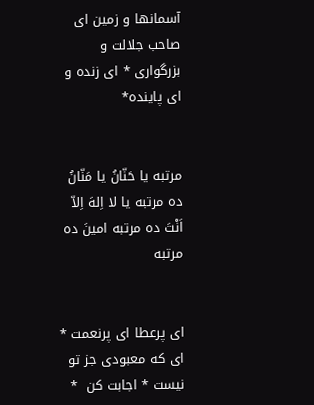آسمانها و زمين اى صاحب جلالت و بزرگوارى * اى زنده و اى پاينده*


مرتبه يا حَنّانُ يا مَنّانُ ده مرتبه يا لا اِلهَ اِلاّ اَنْتَ ده مرتبه امينَ ده مرتبه


اى پرعطا اى پرنعمت * اى که معبودى جز تو نيست * اجابت کن  *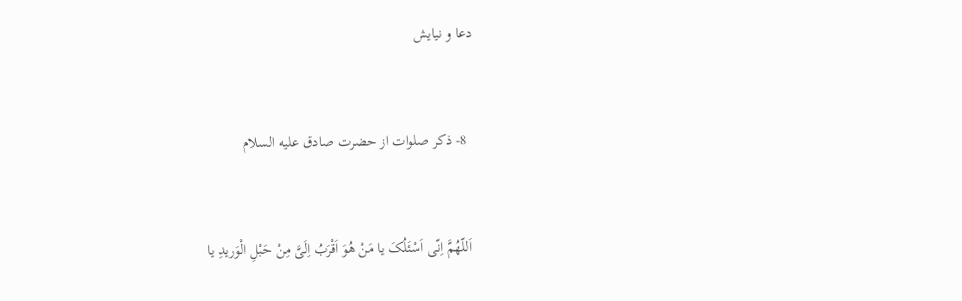دعا و نيايش


  8- ذکر صلوات از حضرت صادق عليه السلام


 اَللّهُمَّ اِنّى اَسْئَلُکَ يا مَنْ هُوَ اَقْرَبُ اِلَىَّ مِنْ حَبْلِ الْوَريدِ يا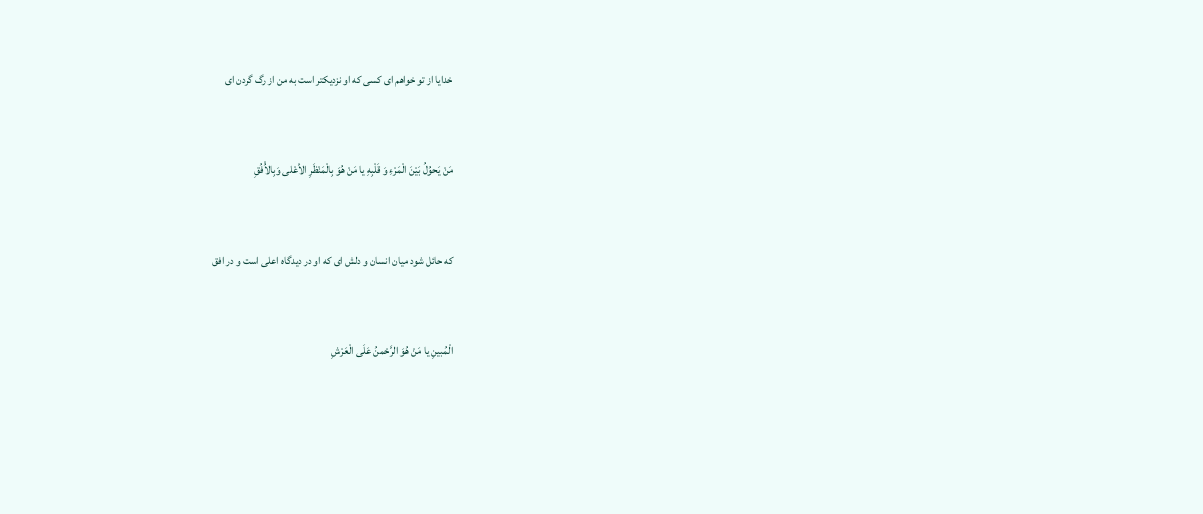خدايا از تو خواهم اى کسى که او نزديکتر است به من از رگ گردن اى


مَنْ يَحوُلُ بَيْنَ الْمَرْءِ وَ قَلْبِهِ يا مَنْ هُوَ بِالْمَنْظَرِ الاَْعْلى وَبِالاُْفُقِ


که حائل شود ميان انسان و دلش اى که او در ديدگاه اعلى است و در افق


الْمُبينِ يا مَنْ هُوَ الرَّحْمنُ عَلَى الْعَرْشِ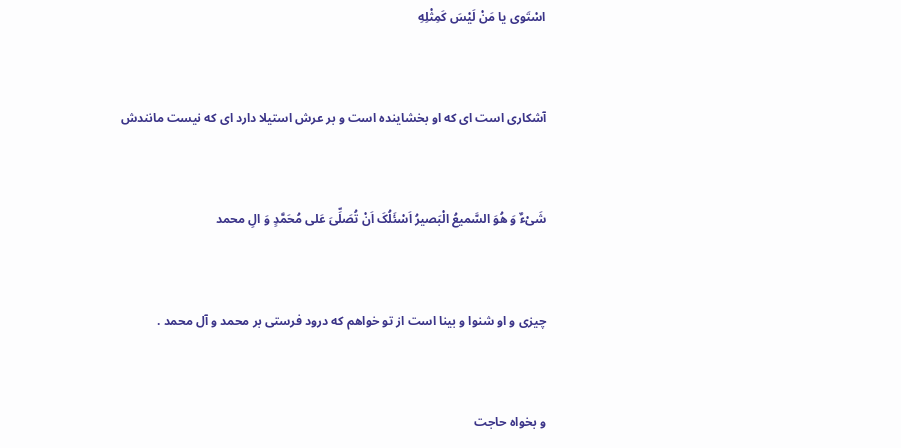اسْتَوى يا مَنْ لَيْسَ کَمِثْلِهِ


آشکارى است اى که او بخشاينده است و بر عرش استيلا دارد اى که نيست مانندش


شَىْءٌ وَ هُوَ السَّميعُ الْبَصيرُ اَسْئَلُکَ اَنْ تُصَلِّىَ عَلى مُحَمَّدٍ وَ الِ محمد


چيزى و او شنوا و بينا است از تو خواهم که درود فرستى بر محمد و آل محمد .


و بخواه حاجت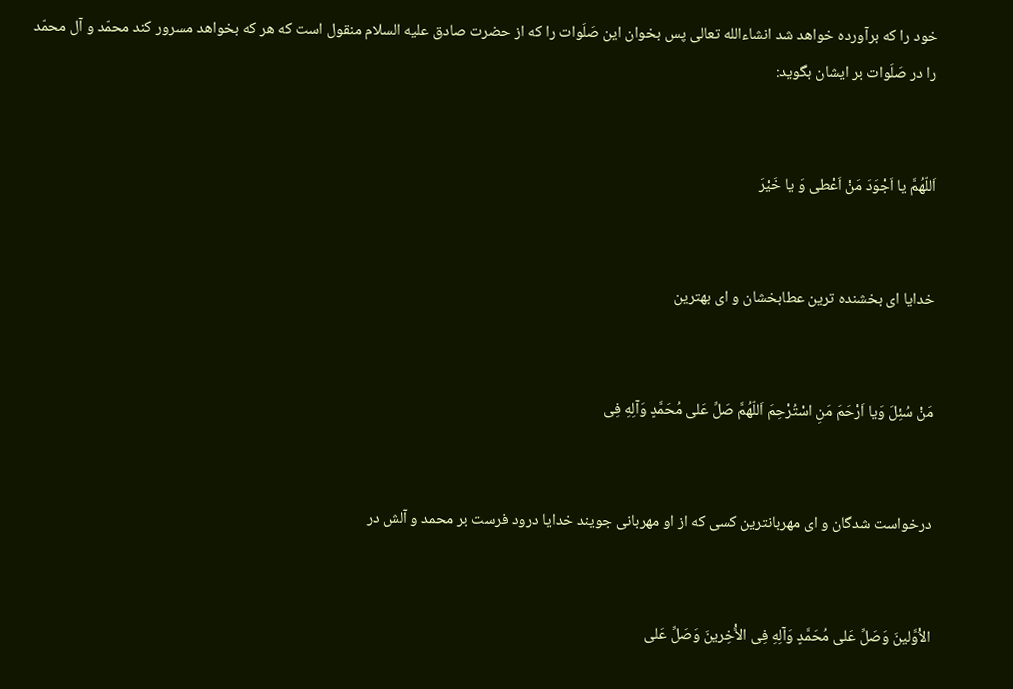خود را که برآورده خواهد شد انشاءالله تعالى پس بخوان اين صَلَوات را که از حضرت صادق عليه السلام منقول است که هر که بخواهد مسرور کند محمّد و آل محمّد را در صَلَوات بر ايشان بگويد:


اَللّهُمَّ يا اَجْوَدَ مَنْ اَعْطى وَ يا خَيْرَ


خدايا اى بخشنده ترين عطابخشان و اى بهترين


مَنْ سُئِلَ وَيا اَرْحَمَ مَنِ اسْتُرْحِمَ اَللّهُمَّ صَلِّ عَلى مُحَمَّدٍ وَآلِهِ فِى


درخواست شدگان و اى مهربانترين کسى که از او مهربانى جويند خدايا درود فرست بر محمد و آلش در


الاَْوَّلينَ وَصَلِّ عَلى مُحَمَّدٍ وَآلِهِ فِى الاَّْخِرينَ وَصَلِّ عَلى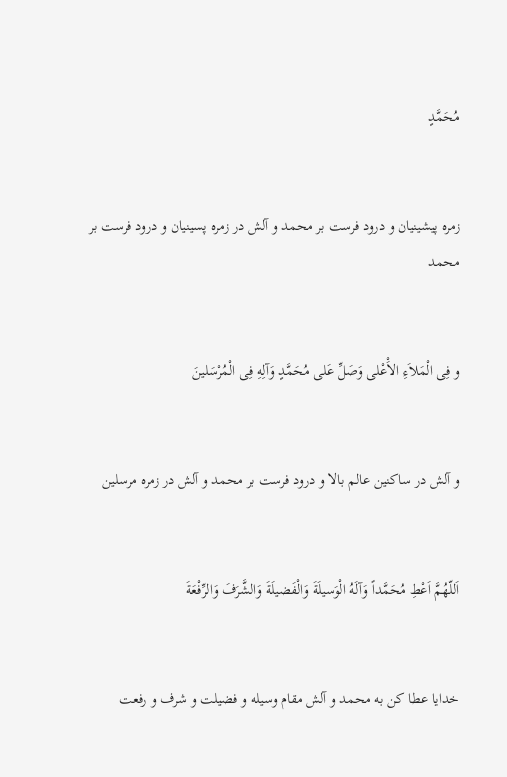مُحَمَّدٍ


زمره پيشينيان و درود فرست بر محمد و آلش در زمره پسينيان و درود فرست بر محمد


و فِى الْمَلاَءِ الاَْعْلى وَصَلِّ عَلى مُحَمَّدٍ وَآلِهِ فِى الْمُرْسَلينَ


و آلش در ساکنين عالم بالا و درود فرست بر محمد و آلش در زمره مرسلين


اَللّهُمَّ اَعْطِ مُحَمَّداً وَآلَهُ الْوَسيلَةَ وَالْفَضيلَةَ وَالشَّرَفَ وَالرِّفْعَةَ


خدايا عطا کن به محمد و آلش مقام وسيله و فضيلت و شرف و رفعت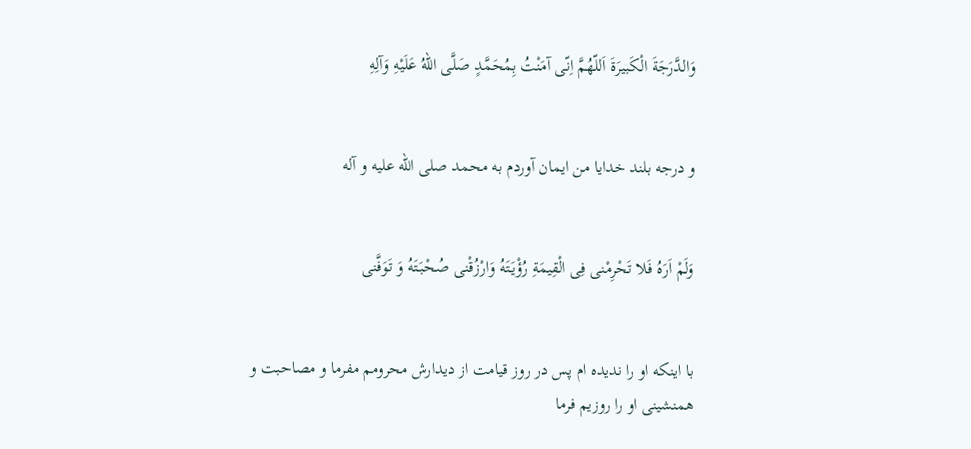وَالدَّرَجَةَ الْکَبيرَةَ اَللّهُمَّ اِنّى آمَنْتُ بِمُحَمَّدٍ صَلَّى اللّهُ عَلَيْهِ وَآلِهِ


و درجه بلند خدايا من ايمان آوردم به محمد صلى الله عليه و آله


وَلَمْ اَرَهُ فَلا تَحْرِمْنى فِى الْقِيمَةِ رُؤْيَتَهُ وَارْزُقْنى صُحْبَتَهُ وَ تَوَفَّنى


با اينکه او را نديده ام پس در روز قيامت از ديدارش محرومم مفرما و مصاحبت و همنشينى او را روزيم فرما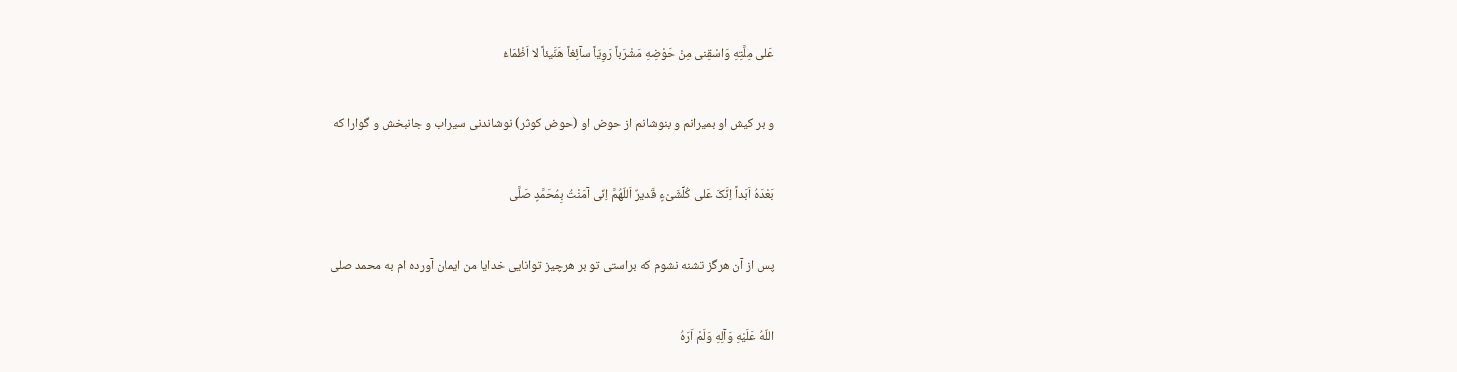عَلى مِلَّتِهِ وَاسْقِنى مِنْ حَوْضِهِ مَشْرَباً رَوِيّاً سآئِغاً هَنَّيئاً لا اَظْمَاءُ


و بر کيش او بميرانم و بنوشانم از حوض او (حوض کوثر) نوشاندنى سيراب و جانبخش و گوارا که


بَعْدَهُ اَبَداً اِنَّکَ عَلى کُلِّشَىْءٍ قَديرٌ اَللّهُمَّ اِنّى آمَنْتُ بِمُحَمَّدٍ صَلَّى


پس از آن هرگز تشنه نشوم که براستى تو بر هرچيز توانايى خدايا من ايمان آورده ام به محمد صلى


اللّهُ عَلَيْهِ وَآلِهِ وَلَمْ اَرَهُ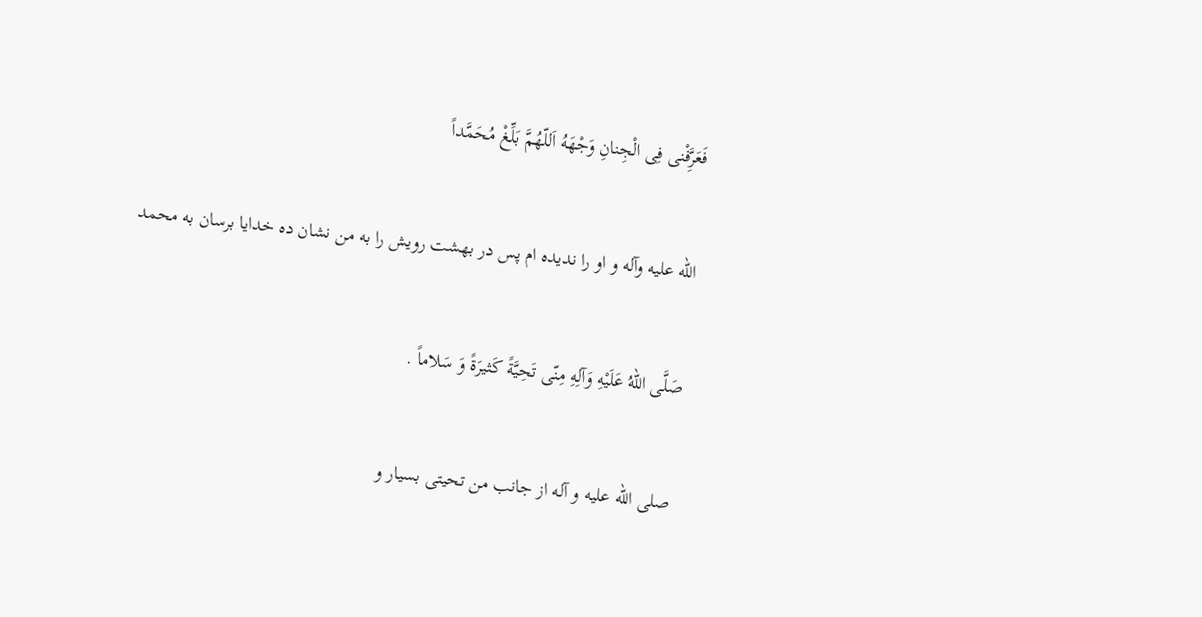فَعَرَِّفْنى فِى الْجِنانِ وَجْهَهُ اَللّهُمَّ بَلِّغْ مُحَمَّداً


الله عليه وآله و او را نديده ام پس در بهشت رويش را به من نشان ده خدايا برسان به محمد


صَلَّى اللّهُ عَلَيْهِ وَآلِهِ مِنّى تَحِيَّةً کَثيرَةً وَ سَلاماً .


صلى الله عليه و آله از جانب من تحيتى بسيار و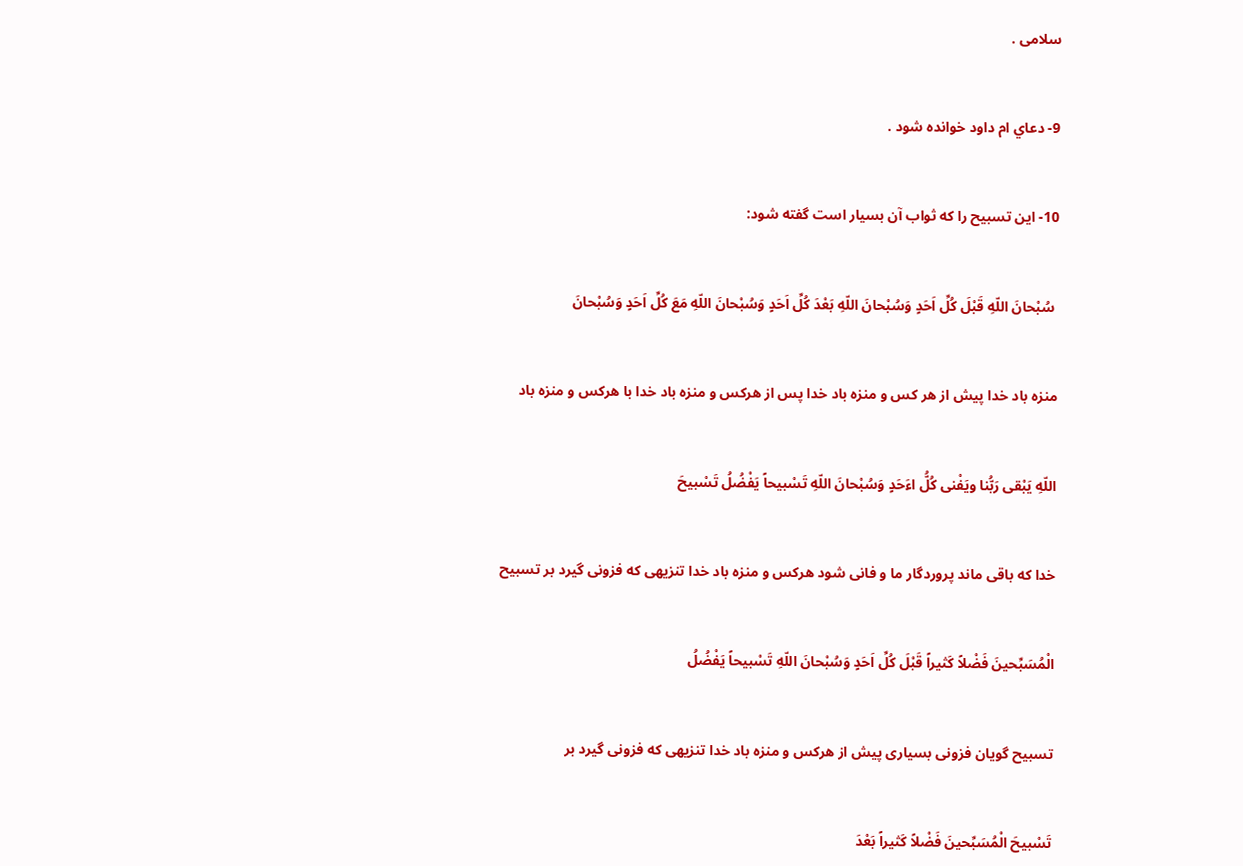سلامى .


9- دعاي ام داود خوانده شود .


10- اين تسبيح را که ثواب آن بسيار است گفته شود:


 سُبْحانَ اللّهِ قَبْلَ کُلِّ اَحَدٍ وَسُبْحانَ اللّهِ بَعْدَ کُلِّ اَحَدٍ وَسُبْحانَ اللّهِ مَعَ کُلِّ اَحَدٍ وَسُبْحانَ


منزه باد خدا پيش از هر کس و منزه باد خدا پس از هرکس و منزه باد خدا با هرکس و منزه باد


اللّهِ يَبْقى رَبُّنا ويَفْنى کُلُّ اءَحَدٍ وَسُبْحانَ اللّهِ تَسْبيحاً يَفْضُلُ تَسْبيحَ


خدا که باقى ماند پروردگار ما و فانى شود هرکس و منزه باد خدا تنزيهى که فزونى گيرد بر تسبيح


الْمُسَبِّحينَ فَضْلاً کَثيراً قَبْلَ کُلِّ اَحَدٍ وَسُبْحانَ اللّهِ تَسْبيحاً يَفْضُلُ


تسبيح گويان فزونى بسيارى پيش از هرکس و منزه باد خدا تنزيهى که فزونى گيرد بر


تَسْبيحَ الْمُسَبِّحينَ فَضْلاً کَثيراً بَعْدَ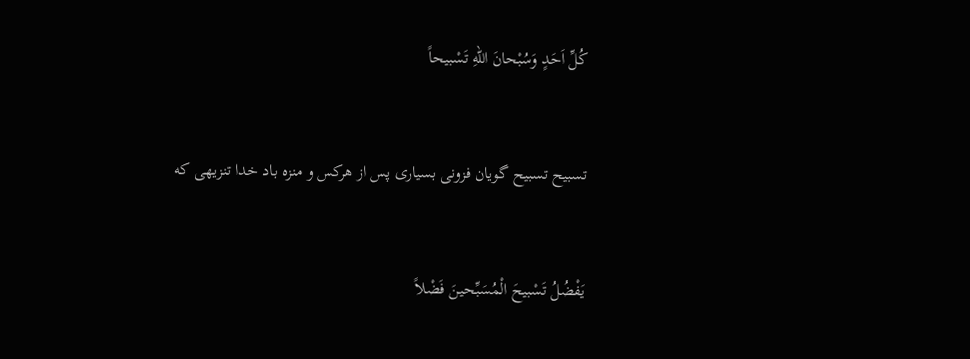کُلِّ اَحَدٍ وَسُبْحانَ اللّهِ تَسْبيحاً


تسبيح تسبيح گويان فزونى بسيارى پس از هرکس و منزه باد خدا تنزيهى که


يَفْضُلُ تَسْبيحَ الْمُسَبِّحينَ فَضْلاً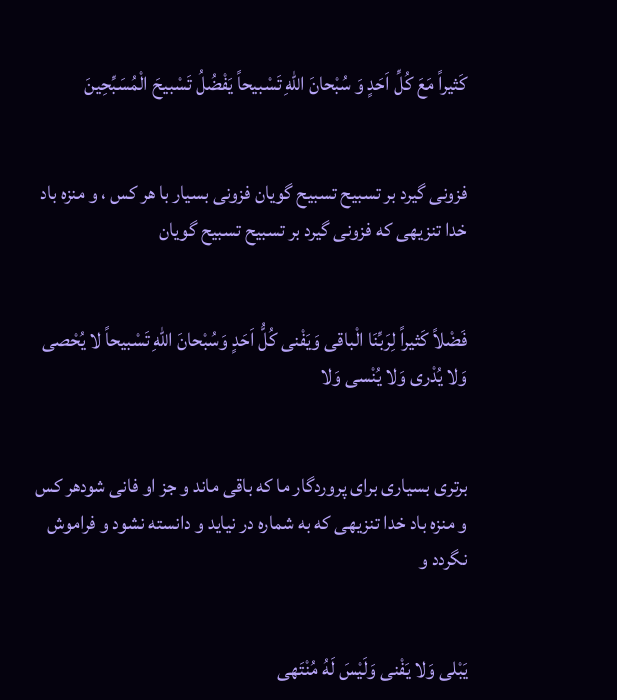کَثيراً مَعَ کُلِّ اَحَدٍ وَ سُبْحانَ اللّهِ تَسْبيحاً يَفْضُلُ تَسْبيحَ الْمُسَبِّحِينَ


فزونى گيرد بر تسبيح تسبيح گويان فزونى بسيار با هر کس ، و منزه باد خدا تنزيهى که فزونى گيرد بر تسبيح تسبيح گويان


فَضْلاً کَثيراً لِرَبِّنَا الْباقى وَيَفْنى کُلُّ اَحَدٍ وَسُبْحانَ اللّهِ تَسْبيحاً لا يُحْصى وَلا يُدْرى وَلا يُنْسى وَلا


برترى بسيارى براى پروردگار ما که باقى ماند و جز او فانى شودهر کس و منزه باد خدا تنزيهى که به شماره در نيايد و دانسته نشود و فراموش نگردد و


يَبْلى وَلا يَفْنى وَلَيْسَ لَهُ مُنْتَهى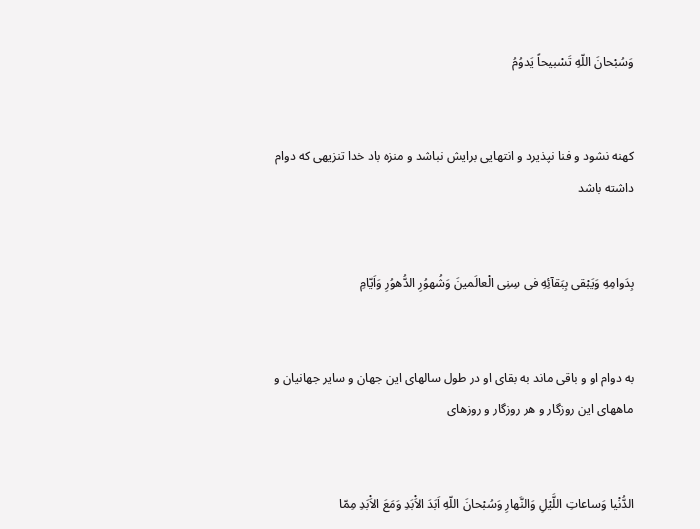وَسُبْحانَ اللّهِ تَسْبيحاً يَدوُمُ


کهنه نشود و فنا نپذيرد و انتهايى برايش نباشد و منزه باد خدا تنزيهى که دوام داشته باشد


بِدَوامِهِ وَيَبْقى بِبَقآئِهِ فى سِنِى الْعالَمينَ وَشُهوُرِ الدُّهوُرِ وَاَيّامِ


به دوام او و باقى ماند به بقاى او در طول سالهاى اين جهان و ساير جهانيان و ماههاى اين روزگار و هر روزگار و روزهاى


الدُّنْيا وَساعاتِ اللَّيْلِ وَالنَّهارِ وَسُبْحانَ اللّهِ اَبَدَ الاَْبَدِ وَمَعَ الاَْبَدِ مِمّا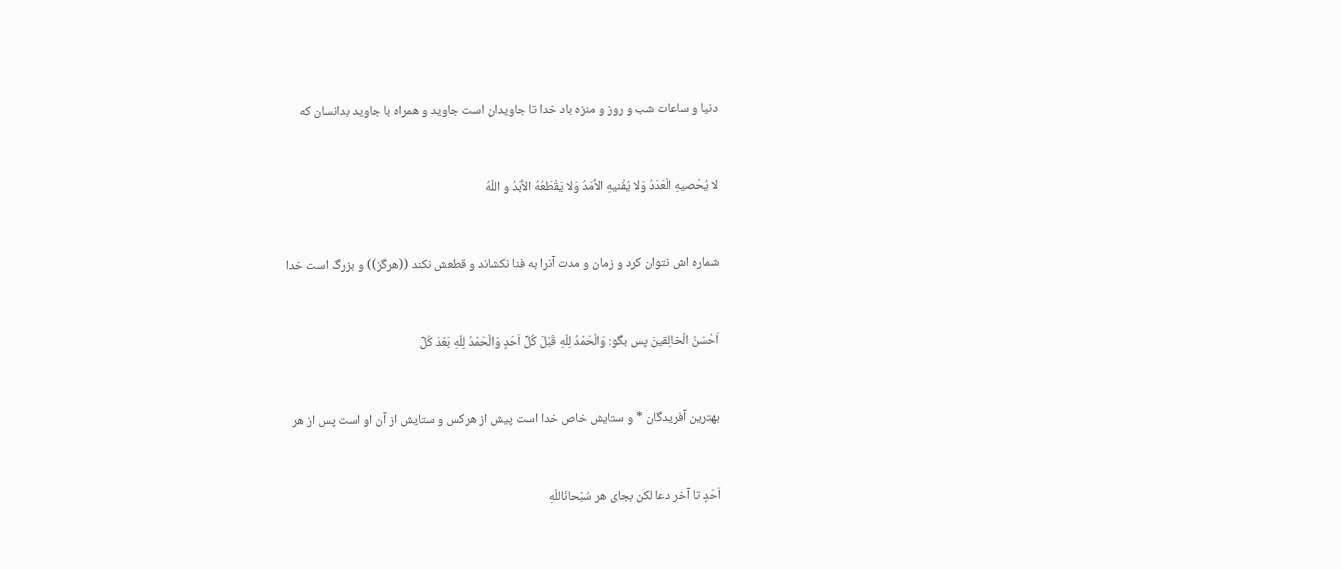دنيا و ساعات شب و روز و منزه باد خدا تا جاويدان است جاويد و همراه با جاويد بدانسان که


لا يُحْصيهِ الْعَدَدُ وَلا يُفْنيهِ الاَْمَدُ وَلا يَقْطَعُهُ الاَْبَدُ و اللّهُ


شماره اش نتوان کرد و زمان و مدت آنرا به فنا نکشاند و قطعش نکند ((هرگز)) و بزرگ است خدا


اَحْسَنُ الْخالِقينَ پس بگو: وَالْحَمْدُ لِلّهِ قَبْلَ کُلِّ اَحَدٍ وَالْحَمْدُ لِلّهِ بَعْدَ کُلِّ


بهترين آفريدگان * و ستايش خاص خدا است پيش از هرکس و ستايش از آن او است پس از هر


اَحَدٍ تا آخر دعا لکن بجاى هر سُبْحانَاللّهِ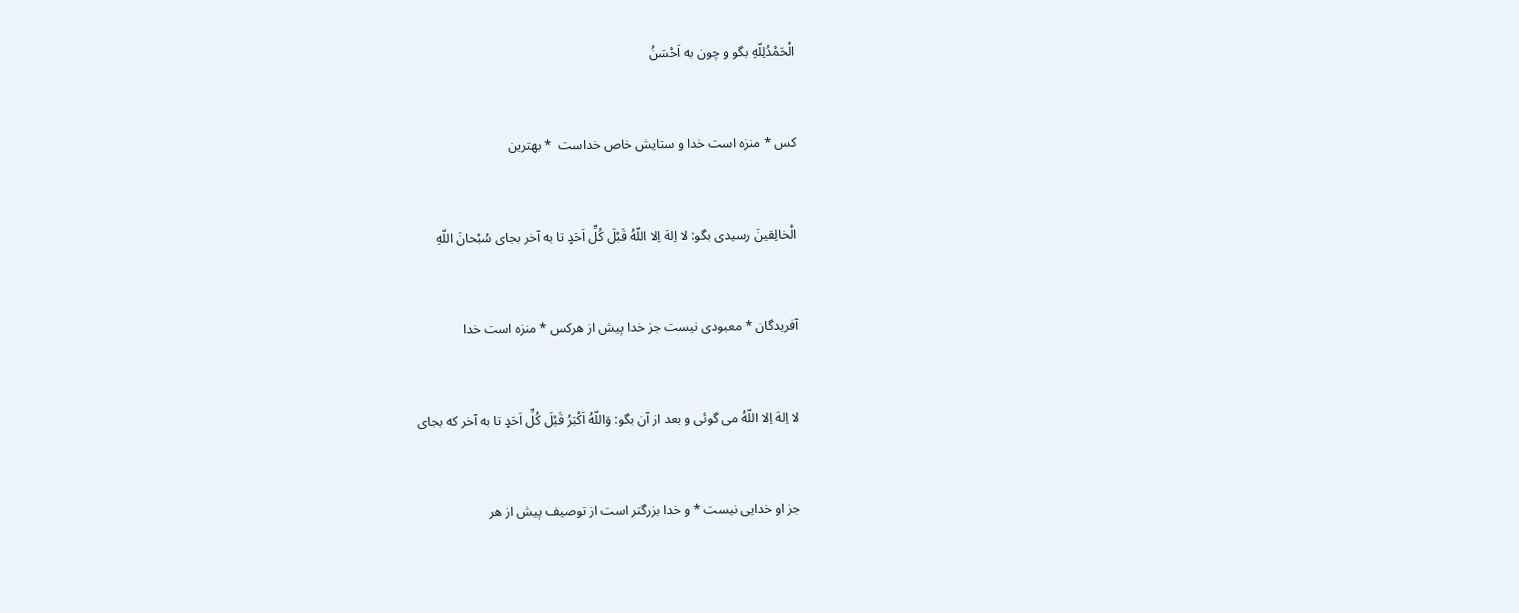الْحَمْدُلِلّهِ بگو و چون به اَحْسَنُ


کس * منزه است خدا و ستايش خاص خداست  * بهترين


الْخالِقينَ رسيدى بگو: لا اِلهَ اِلا اللّهُ قَبْلَ کُلِّ اَحَدٍ تا به آخر بجاى سُبْحانَ اللّهِ


آفريدگان * معبودى نيست جز خدا پيش از هرکس * منزه است خدا


لا اِلهَ اِلا اللّهُ مى گوئى و بعد از آن بگو: وَاللّهُ اَکْبَرُ قَبْلَ کُلِّ اَحَدٍ تا به آخر که بجاى


جز او خدايى نيست * و خدا بزرگتر است از توصيف پيش از هر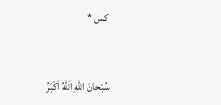کس *


سُبْحانَ اللّهِ اَللّهُ اَکْبَرُ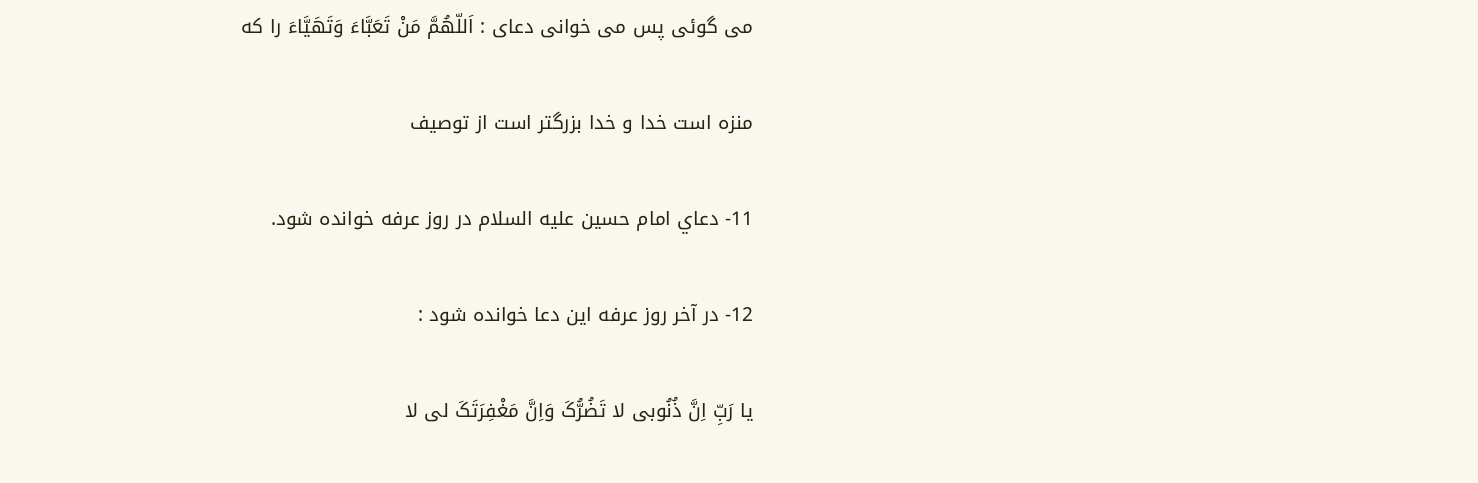مى گوئى پس مى خوانى دعاى : اَللّهُمَّ مَنْ تَعَبَّاءَ وَتَهَيَّاءَ را که


منزه است خدا و خدا بزرگتر است از توصيف


11- دعاي امام حسين عليه السلام در روز عرفه خوانده شود.


12- در آخر روز عرفه اين دعا خوانده شود :


يا رَبِّ اِنَّ ذُنُوبى لا تَضُرُّکَ وَاِنَّ مَغْفِرَتَکَ لى لا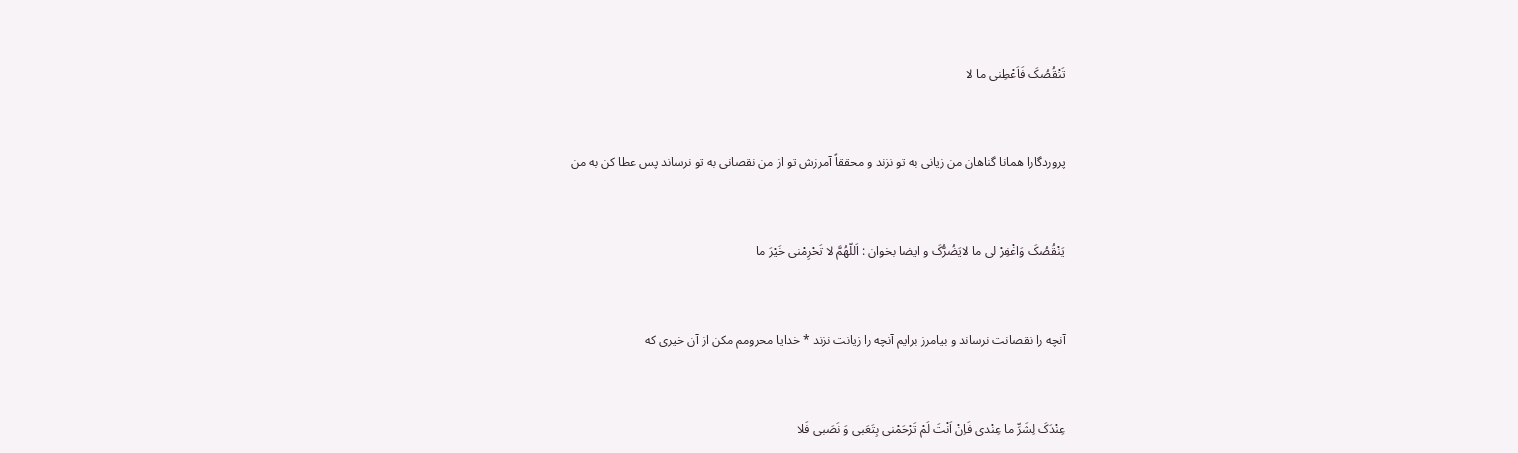تَنْقُصُکَ فَاَعْطِنى ما لا


پروردگارا همانا گناهان من زيانى به تو نزند و محققاً آمرزش تو از من نقصانى به تو نرساند پس عطا کن به من


يَنْقُصُکَ وَاغْفِرْ لى ما لايَضُرُّکَ و ايضا بخوان : اَللّهُمَّ لا تَحْرِمْنى خَيْرَ ما


آنچه را نقصانت نرساند و بيامرز برايم آنچه را زيانت نزند * خدايا محرومم مکن از آن خيرى که


عِنْدَکَ لِشَرِّ ما عِنْدى فَاِنْ اَنْتَ لَمْ تَرْحَمْنى بِتَعَبى وَ نَصَبى فَلا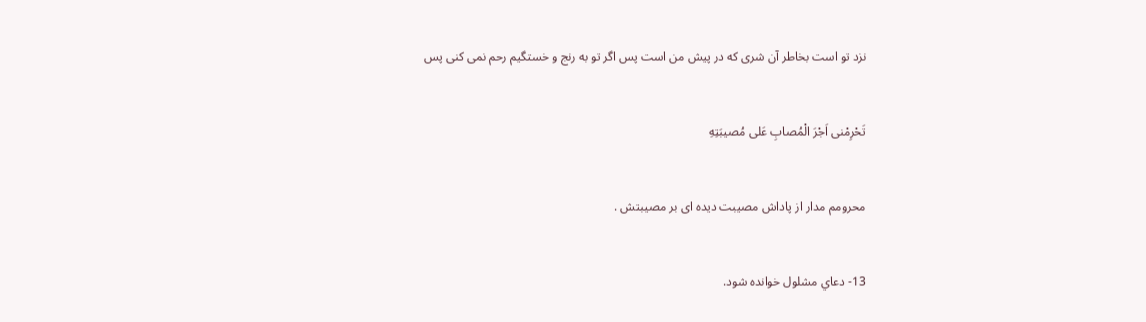نزد تو است بخاطر آن شرى که در پيش من است پس اگر تو به رنج و خستگيم رحم نمى کنى پس


تَحْرِمْنى اَجْرَ الْمُصابِ عَلى مُصيبَتِهِ


محرومم مدار از پاداش مصيبت ديده اى بر مصيبتش .


13- دعاي مشلول خوانده شود.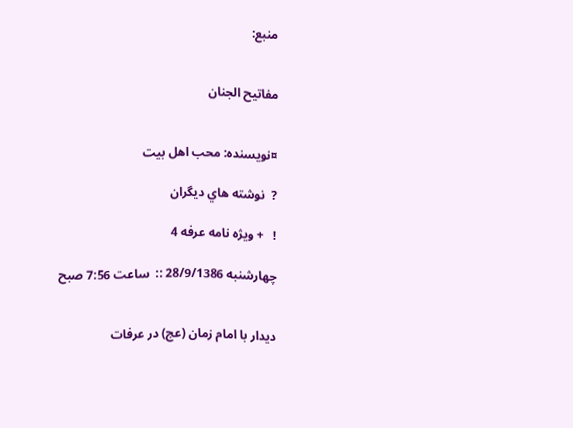منبع:


مفاتيح الجنان


¤نويسنده: محب اهل بيت

?  نوشته هاي ديگران

!   + ويژه نامه عرفه 4

چهارشنبه 28/9/1386 ::  ساعت 7:56 صبح


ديدار با امام زمان (عج) در عرفات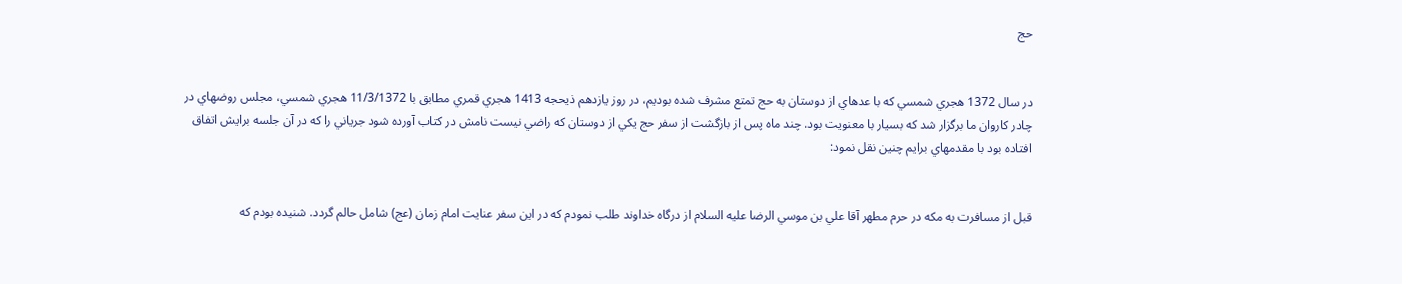حج


در سال 1372 هجري شمسي که با عدهاي از دوستان به حج تمتع مشرف شده بوديم، در روز يازدهم ذيحجه 1413 هجري قمري مطابق با 11/3/1372 هجري شمسي، مجلس روضهاي در چادر کاروان ما برگزار شد که بسيار با معنويت بود. چند ماه پس از بازگشت از سفر حج يکي از دوستان که راضي نيست نامش در کتاب آورده شود جرياني را که در آن جلسه برايش اتفاق افتاده بود با مقدمهاي برايم چنين نقل نمود:


قبل از مسافرت به مکه در حرم مطهر آقا علي بن موسي الرضا عليه السلام از درگاه خداوند طلب نمودم که در اين سفر عنايت امام زمان (عج) شامل حالم گردد. شنيده بودم که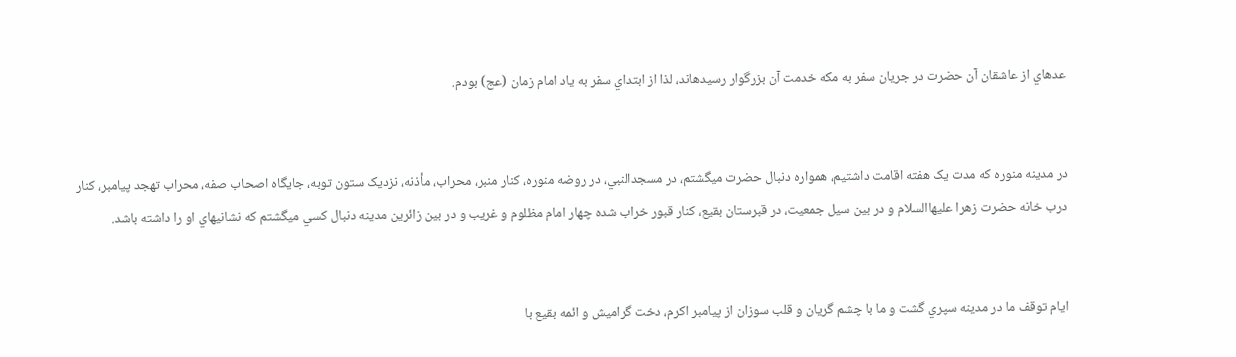عدهاي از عاشقان آن حضرت در جريان سفر به مکه خدمت آن بزرگوار رسيدهاند، لذا از ابتداي سفر به ياد امام زمان (عج) بودم.


در مدينه منوره که مدت يک هفته اقامت داشتيم، همواره دنبال حضرت ميگشتم، در مسجدالنبي، در روضه منوره، کنار منبر، محراب، مأذنه، نزديک ستون توبه، جايگاه اصحاب صفه، محراب تهجد پيامبر، کنار درب خانه حضرت زهرا عليهاالسلام و در بين سيل جمعيت، در قبرستان بقيع، کنار قبور خراب شده چهار امام مظلوم و غريب و در بين زائرين مدينه دنبال کسي ميگشتم که نشانيهاي او را داشته باشد.


ايام توقف ما در مدينه سپري گشت و ما با چشم گريان و قلب سوزان از پيامبر اکرم، دخت گراميش و ائمه بقيع با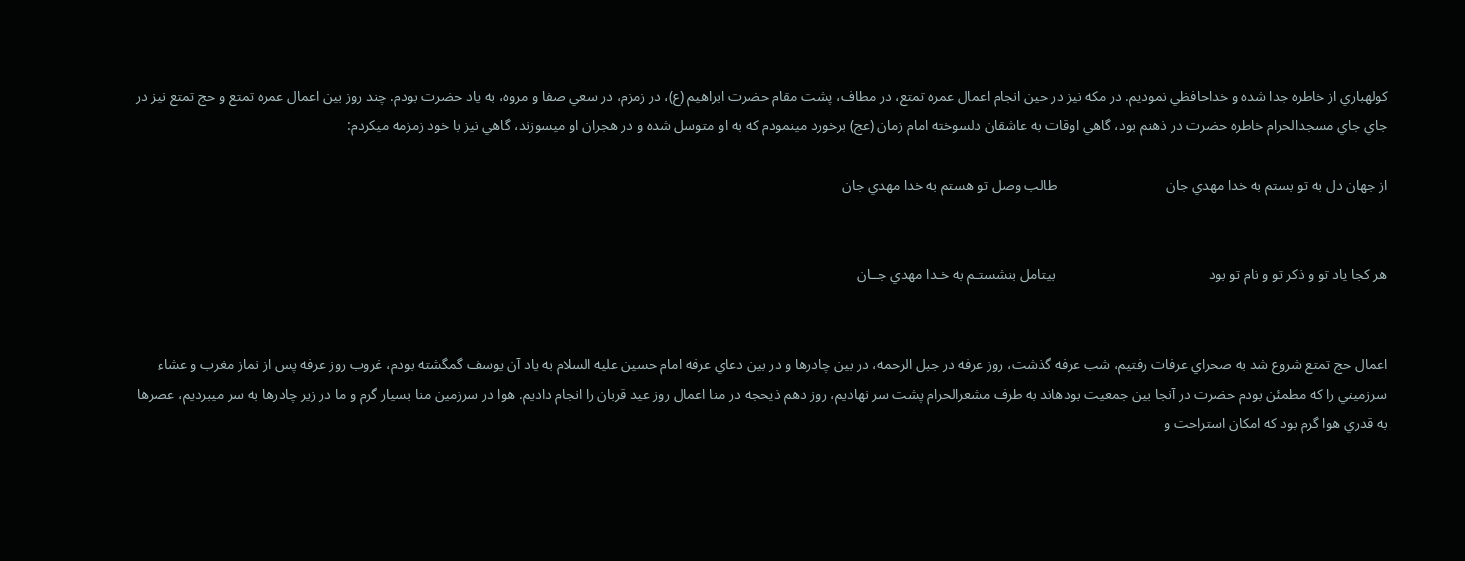کولهباري از خاطره جدا شده و خداحافظي نموديم. در مکه نيز در حين انجام اعمال عمره تمتع، در مطاف، پشت مقام حضرت ابراهيم (ع)، در زمزم، در سعي صفا و مروه، به ياد حضرت بودم. چند روز بين اعمال عمره تمتع و حج تمتع نيز در جاي جاي مسجدالحرام خاطره حضرت در ذهنم بود، گاهي اوقات به عاشقان دلسوخته امام زمان (عج) برخورد مينمودم که به او متوسل شده و در هجران او ميسوزند، گاهي نيز با خود زمزمه ميکردم:

از جهان دل به تو بستم به خدا مهدي جان                              طالب وصل تو هستم به خدا مهدي جان


هر کجا ياد تو و ذکر تو و نام تو بود                                          بيتامل بنشستـم به خـدا مهدي جــان


اعمال حج تمتع شروع شد به صحراي عرفات رفتيم، شب عرفه گذشت، روز عرفه در جبل الرحمه، در بين چادرها و در بين دعاي عرفه امام حسين عليه السلام به ياد آن يوسف گمگشته بودم، غروب روز عرفه پس از نماز مغرب و عشاء سرزميني را که مطمئن بودم حضرت در آنجا بين جمعيت بودهاند به طرف مشعرالحرام پشت سر نهاديم، روز دهم ذيحجه در منا اعمال روز عيد قربان را انجام داديم. هوا در سرزمين منا بسيار گرم و ما در زير چادرها به سر ميبرديم، عصرها به قدري هوا گرم بود که امکان استراحت و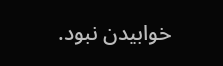خوابيدن نبود.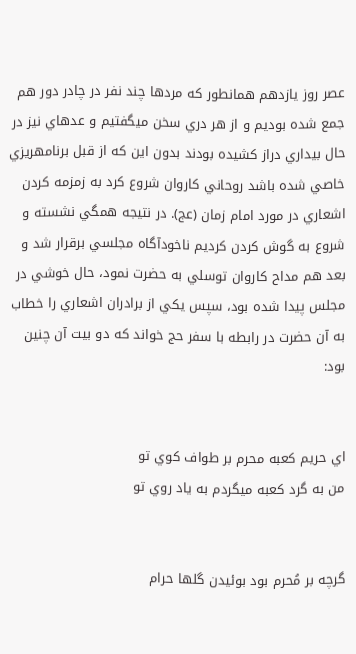عصر روز يازدهم همانطور که مردها چند نفر در چادر دور هم جمع شده بوديم و از هر دري سخن ميگفتيم و عدهاي نيز در حال بيداري دراز کشيده بودند بدون اين که از قبل برنامهريزي خاصي شده باشد روحاني کاروان شروع کرد به زمزمه کردن اشعاري در مورد امام زمان (عج). در نتيجه همگي نشسته و شروع به گوش کردن کرديم ناخودآگاه مجلسي برقرار شد و بعد هم مداح کاروان توسلي به حضرت نمود، حال خوشي در مجلس پيدا شده بود، سپس يکي از برادران اشعاري را خطاب به آن حضرت در رابطه با سفر حج خواند که دو بيت آن چنين بود:


اي حريم کعبه محرم بر طواف کوي تو                                          من به گرد کعبه ميگردم به ياد روي تو


گرچه بر مُحرم بود بوئيدن گلها حرام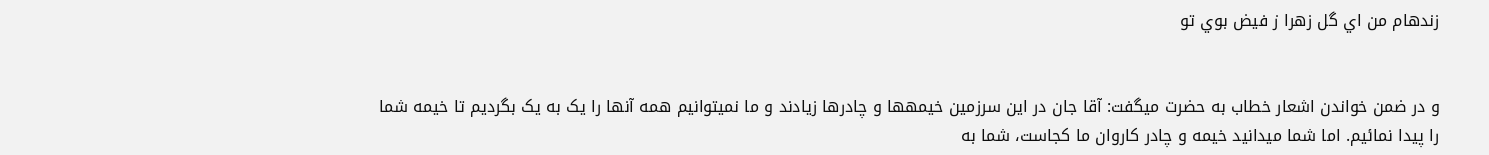زندهام من اي گل زهرا ز فيض بوي تو


و در ضمن خواندن اشعار خطاب به حضرت ميگفت: آقا جان در اين سرزمين خيمهها و چادرها زيادند و ما نميتوانيم همه آنها را يک به يک بگرديم تا خيمه شما را پيدا نمائيم. اما شما ميدانيد خيمه و چادر کاروان ما کجاست، شما به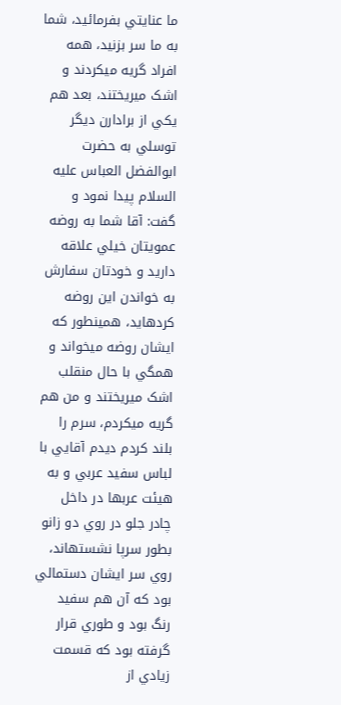ما عنايتي بفرمائيد، شما به ما سر بزنيد، همه افراد گريه ميکردند و اشک ميريختند، بعد هم يکي از برادارن ديگر توسلي به حضرت ابوالفضل العباس عليه السلام پيدا نمود و گفت: آقا شما به روضه عمويتان خيلي علاقه داريد و خودتان سفارش به خواندن اين روضه کردهايد، همينطور که ايشان روضه ميخواند و همگي با حال منقلب اشک ميريختند و من هم گريه ميکردم، سرم را بلند کردم ديدم آقايي با لباس سفيد عربي و به هيئت عربها در داخل چادر جلو در روي دو زانو بطور سرپا نشستهاند، روي سر ايشان دستمالي بود که آن هم سفيد رنگ بود و طوري قرار گرفته بود که قسمت زيادي از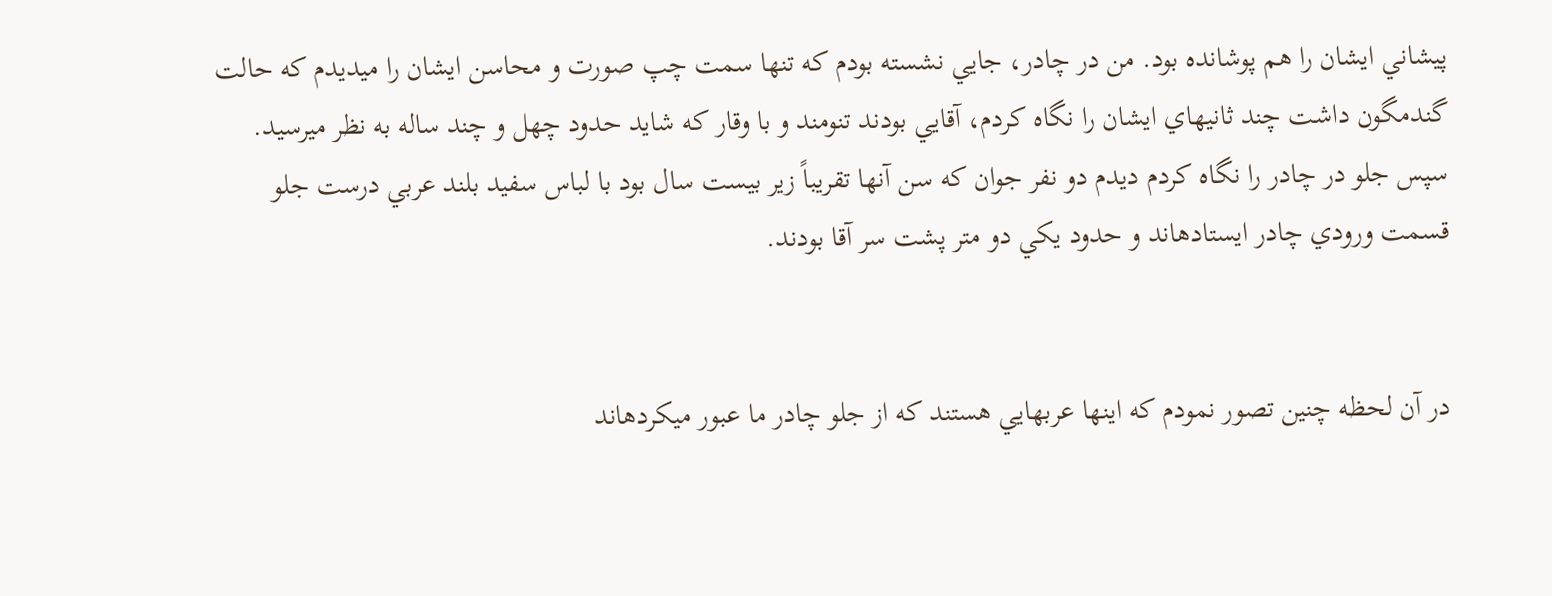پيشاني ايشان را هم پوشانده بود. من در چادر، جايي نشسته بودم که تنها سمت چپ صورت و محاسن ايشان را ميديدم که حالت گندمگون داشت چند ثانيهاي ايشان را نگاه کردم، آقايي بودند تنومند و با وقار که شايد حدود چهل و چند ساله به نظر ميرسيد. سپس جلو در چادر را نگاه کردم ديدم دو نفر جوان که سن آنها تقريباً زير بيست سال بود با لباس سفيد بلند عربي درست جلو قسمت ورودي چادر ايستادهاند و حدود يکي دو متر پشت سر آقا بودند.


در آن لحظه چنين تصور نمودم که اينها عربهايي هستند که از جلو چادر ما عبور ميکردهاند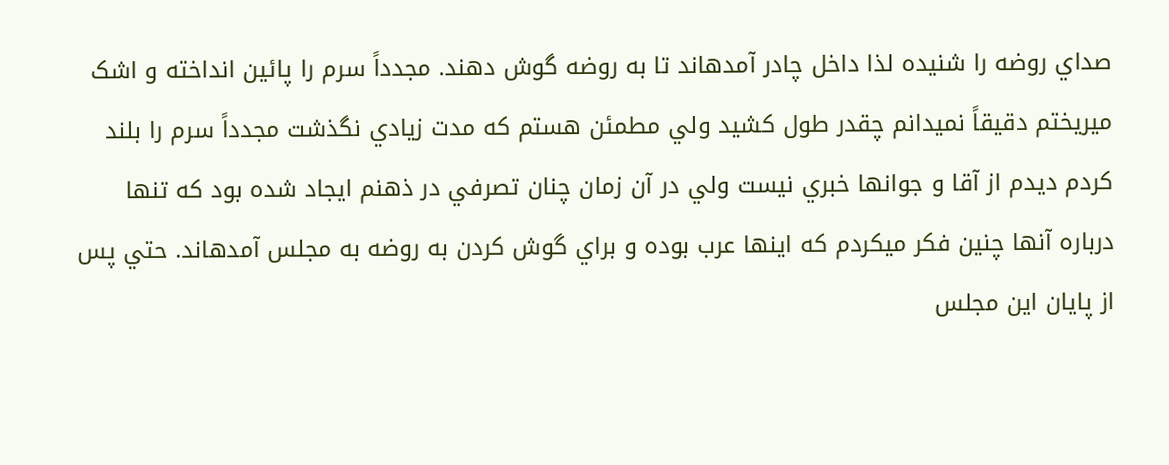صداي روضه را شنيده لذا داخل چادر آمدهاند تا به روضه گوش دهند. مجدداً سرم را پائين انداخته و اشک ميريختم دقيقاً نميدانم چقدر طول کشيد ولي مطمئن هستم که مدت زيادي نگذشت مجدداً سرم را بلند کردم ديدم از آقا و جوانها خبري نيست ولي در آن زمان چنان تصرفي در ذهنم ايجاد شده بود که تنها درباره آنها چنين فکر ميکردم که اينها عرب بوده و براي گوش کردن به روضه به مجلس آمدهاند. حتي پس از پايان اين مجلس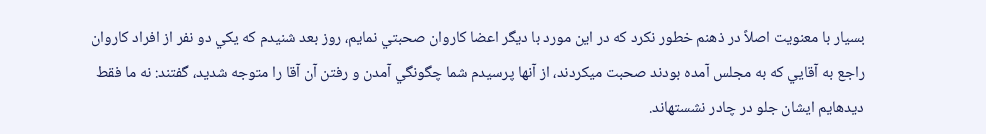بسيار با معنويت اصلاً در ذهنم خطور نکرد که در اين مورد با ديگر اعضا کاروان صحبتي نمايم، روز بعد شنيدم که يکي دو نفر از افراد کاروان راجع به آقايي که به مجلس آمده بودند صحبت ميکردند، از آنها پرسيدم شما چگونگي آمدن و رفتن آن آقا را متوجه شديد، گفتند: نه ما فقط ديدهايم ايشان جلو در چادر نشستهاند.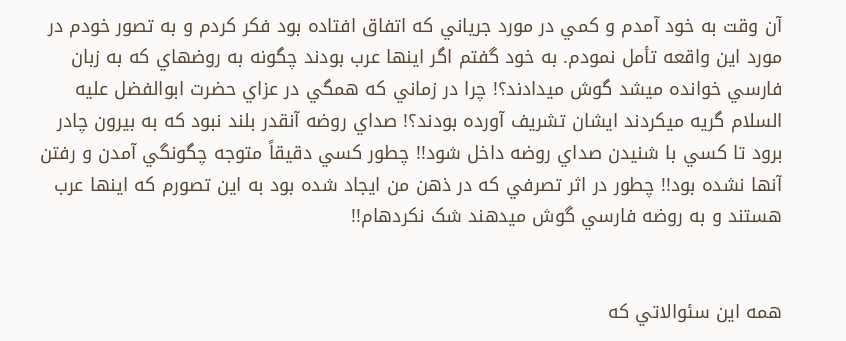آن وقت به خود آمدم و کمي در مورد جرياني که اتفاق افتاده بود فکر کردم و به تصور خودم در مورد اين واقعه تأمل نمودم. به خود گفتم اگر اينها عرب بودند چگونه به روضهاي که به زبان فارسي خوانده ميشد گوش ميدادند؟! چرا در زماني که همگي در عزاي حضرت ابوالفضل عليه السلام گريه ميکردند ايشان تشريف‌ آورده بودند؟! صداي روضه آنقدر بلند نبود که به بيرون چادر برود تا کسي با شنيدن صداي روضه داخل شود!! چطور کسي دقيقاً متوجه چگونگي آمدن و رفتن آنها نشده بود!! چطور در اثر تصرفي که در ذهن من ايجاد شده بود به اين تصورم که اينها عرب هستند و به روضه فارسي گوش ميدهند شک نکردهام!!


همه اين سئوالاتي که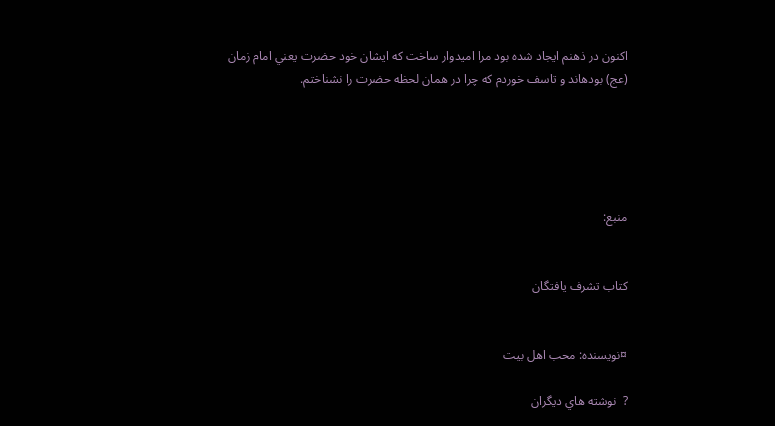اکنون در ذهنم ايجاد شده بود مرا اميدوار ساخت که ايشان خود حضرت يعني امام زمان (عج) بودهاند و تاسف خوردم که چرا در همان لحظه حضرت را نشناختم.





منبع:


کتاب تشرف يافتگان


¤نويسنده: محب اهل بيت

?  نوشته هاي ديگران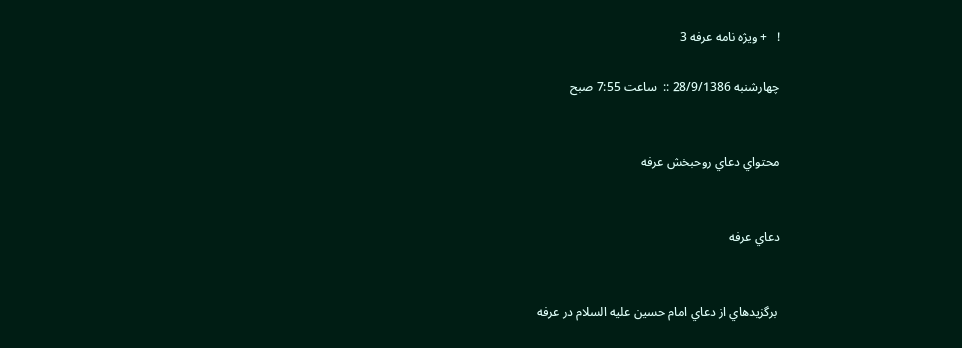!   + ويژه نامه عرفه 3

چهارشنبه 28/9/1386 ::  ساعت 7:55 صبح


محتواي دعاي روحبخش عرفه


دعاي عرفه


 برگزيدهاي از دعاي امام حسين عليه السلام در عرفه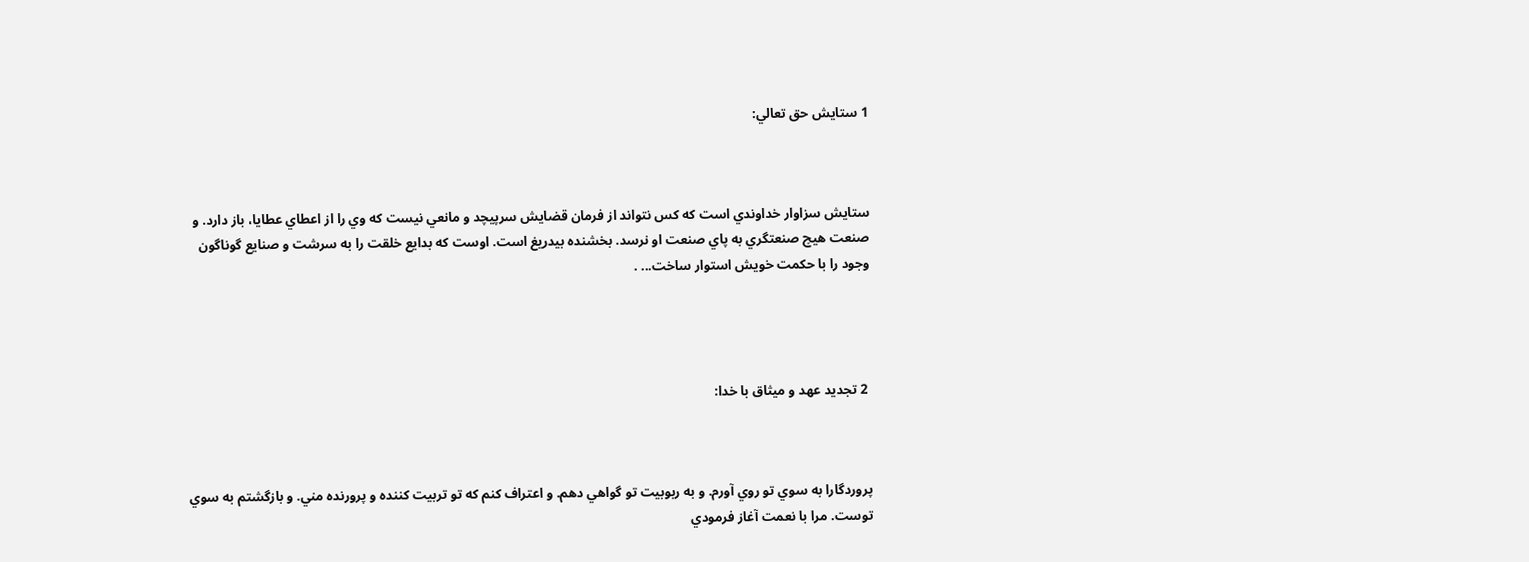1 ستايش حق تعالي:



ستايش سزاوار خداوندي است که کس نتواند از فرمان قضايش سرپيچد و مانعي نيست که وي را از اعطاي عطايا، باز دارد. و صنعت هيچ صنعتگري به پاي صنعت او نرسد. بخشنده بيدريغ است. اوست که بدايع خلقت را به سرشت و صنايع گوناگون وجود را با حکمت خويش استوار ساخت... .




 2 تجديد عهد و ميثاق با خدا:



پروردگارا به سوي تو روي آورم. و به ربوبيت تو گواهي دهم. و اعتراف کنم که تو تربيت کننده و پرورنده مني. و بازگشتم به سوي توست. مرا با نعمت آغاز فرمودي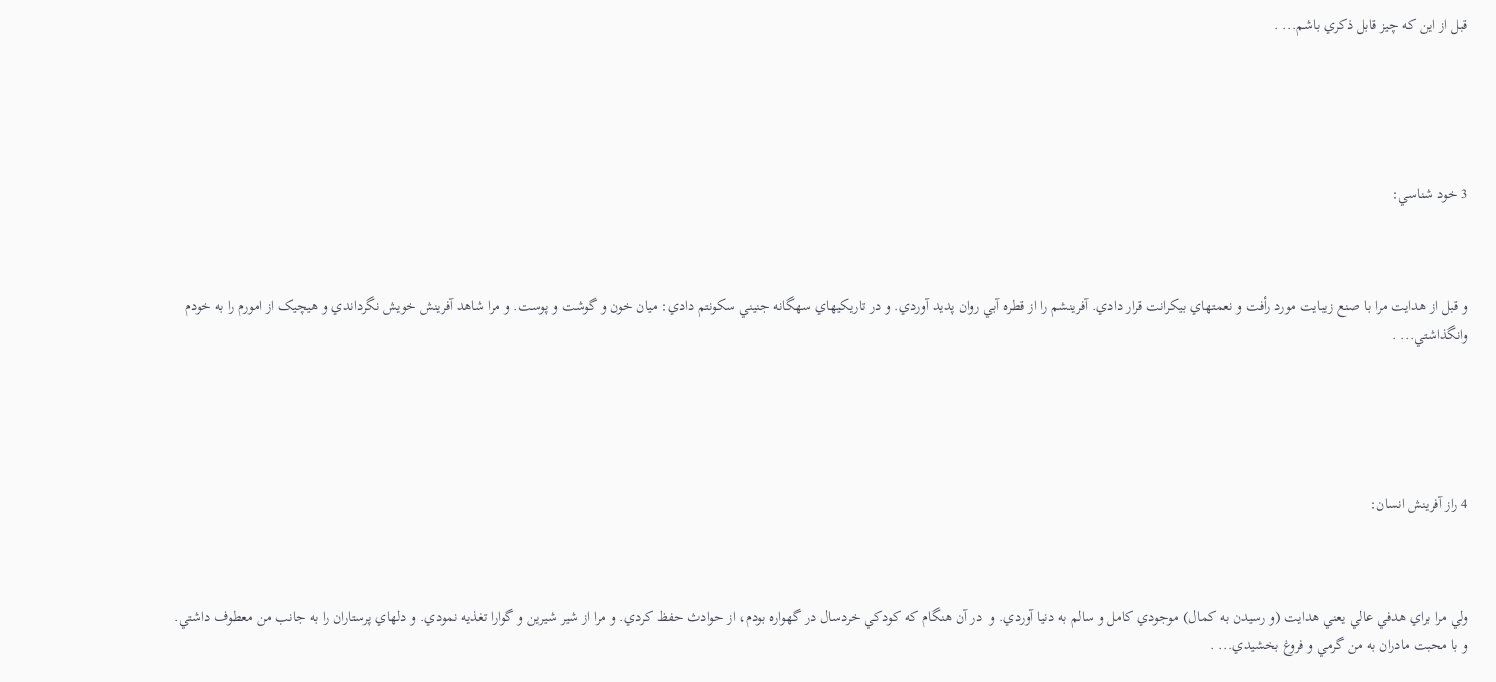قبل از اين که چيز قابل ذکري باشم... .





3 خود شناسي:



و قبل از هدايت مرا با صنع زيبايت مورد رأفت و نعمتهاي بيکرانت قرار دادي. آفرينشم را از قطره آبي روان پديد آوردي. و در تاريکيهاي سهگانه جنيني سکونتم دادي: ميان خون و گوشت و پوست. و مرا شاهد آفرينش خويش نگرداندي و هيچيک از امورم را به خودم وانگذاشتي... .





4 راز آفرينش انسان:



ولي مرا براي هدفي عالي يعني هدايت (و رسيدن به کمال) موجودي کامل و سالم به دنيا آوردي. و  در آن هنگام که کودکي خردسال در گهواره بودم، از حوادث حفظ کردي. و مرا از شير شيرين و گوارا تغذيه نمودي. و دلهاي پرستاران را به جانب من معطوف داشتي. و با محبت مادران به من گرمي و فروغ بخشيدي... .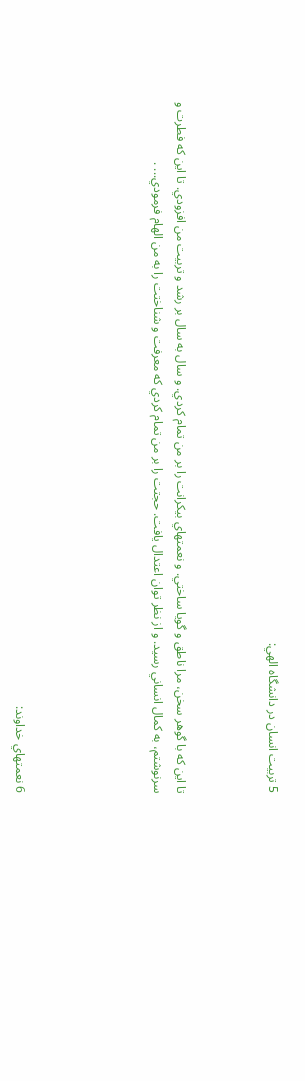5 تربيت انسان در دانشگاه الهي:



تا اين که با گوهر سخن، مرا ناطق و گويا ساختي. و نعمتهاي بيکرانت را بر من تمام کردي. و سال به سال بر رشد و تربيت من افزودي. تا اين که فطرت و سرنوشتم، به کمال انساني رسيد. و از نظر توان اعتدال يافت. حجتت را بر من تمام کردي که معرفت و شناختت را به من الهام فرمودي... .





6 نعمتهاي خداوند: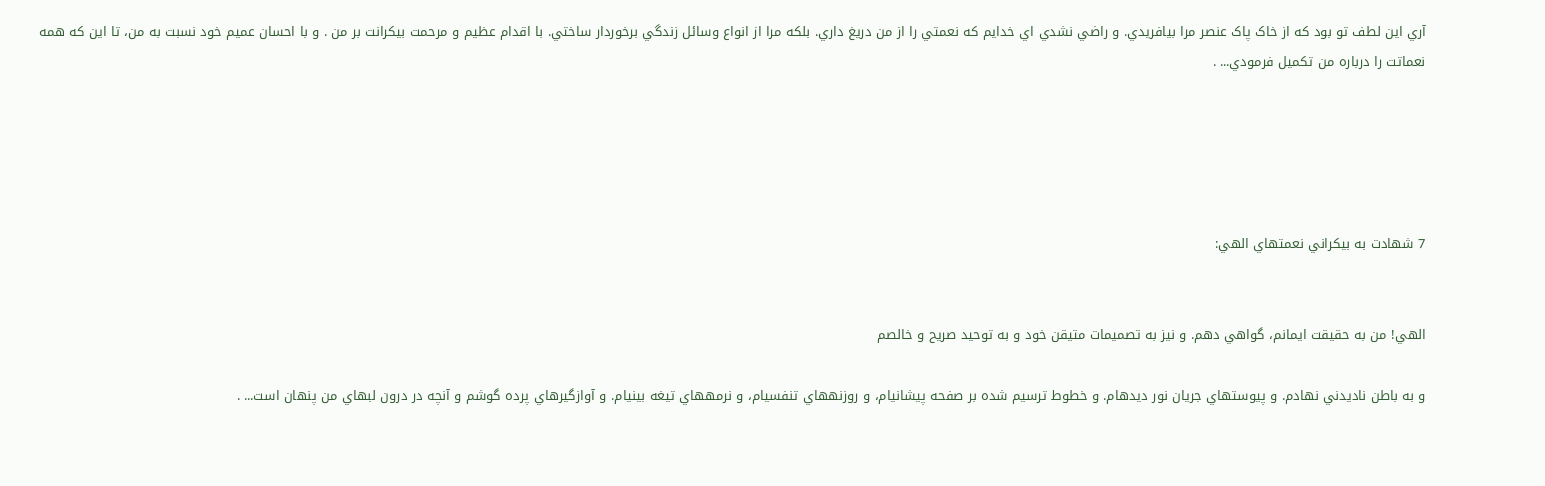آري اين لطف تو بود که از خاک پاک عنصر مرا بيافريدي. و راضي نشدي اي خدايم که نعمتي را از من دريغ داري. بلکه مرا از انواع وسائل زندگي برخوردار ساختي. با اقدام عظيم و مرحمت بيکرانت بر من . و با احسان عميم خود نسبت به من، تا اين که همه نعماتت را درباره من تکميل فرمودي... .





7 شهادت به بيکراني نعمتهاي الهي:


الهي! من به حقيقت ايمانم، گواهي دهم. و نيز به تصميمات متيقن خود و به توحيد صريح و خالصم

و به باطن ناديدني نهادم. و پيوستهاي جريان نور ديدهام. و خطوط ترسيم شده بر صفحه پيشانيام، و روزنههاي تنفسيام، و نرمههاي تيغه بينيام. و آوازگيرهاي پرده گوشم و آنچه در درون لبهاي من پنهان است... .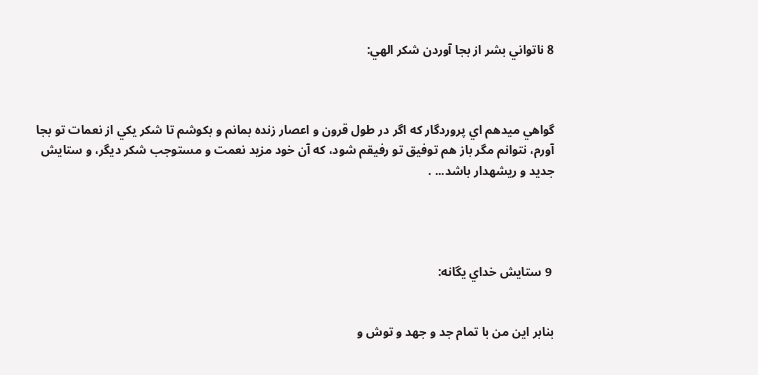8 ناتواني بشر از بجا آوردن شکر الهي:



گواهي ميدهم اي پروردگار که اگر در طول قرون و اعصار زنده بمانم و بکوشم تا شکر يکي از نعمات تو بجا آورم، نتوانم مگر باز هم توفيق تو رفيقم شود، که آن خود مزيد نعمت و مستوجب شکر ديگر، و ستايش جديد و ريشهدار باشد... .




 9 ستايش خداي يگانه:


بنابر اين من با تمام جد و جهد و توش و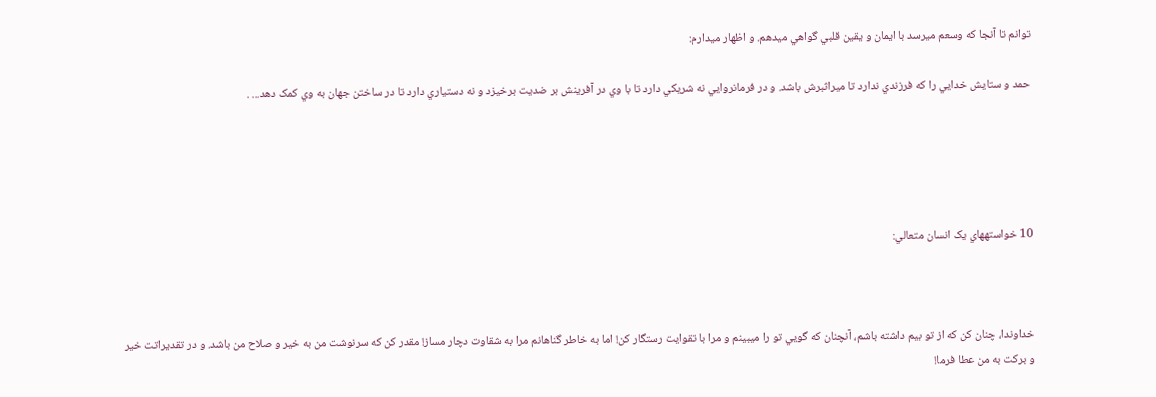توانم تا آنجا که وسعم ميرسد با ايمان و يقين قلبي گواهي ميدهم. و اظهار ميدارم:

حمد و ستايش خدايي را که فرزندي ندارد تا ميراثبرش باشد. و در فرمانروايي نه شريکي دارد تا با وي در آفرينش بر ضديت برخيزد و نه دستياري دارد تا در ساختن جهان به وي کمک دهد... .





10 خواستههاي يک انسان متعالي:



خداوندا، چنان کن که از تو بيم داشته باشم، آنچنان که گويي تو را ميبينم و مرا با تقوايت رستگار کن! اما به خاطر گناهانم مرا به شقاوت دچار مساز! مقدر کن که سرنوشت من به خير و صلاح من باشد. و در تقديراتت خير و برکت به من عطا فرما!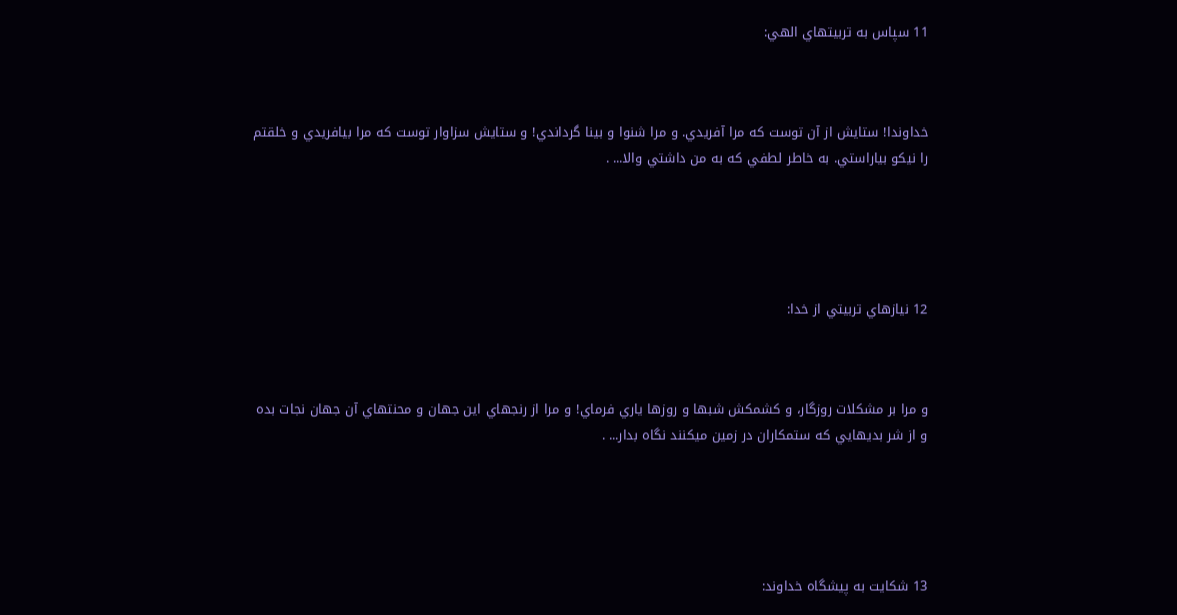11 سپاس به تربيتهاي الهي:



خداوندا! ستايش از آن توست که مرا آفريدي. و مرا شنوا و بينا گرداندي! و ستايش سزاوار توست که مرا بيافريدي و خلقتم را نيکو بياراستي. به خاطر لطفي که به من داشتي والا... .





12 نيازهاي تربيتي از خدا:



و مرا بر مشکلات روزگار، و کشمکش شبها و روزها ياري فرماي! و مرا از رنجهاي اين جهان و محنتهاي آن جهان نجات بده و از شر بديهايي که ستمکاران در زمين ميکنند نگاه بدار... .





13 شکايت به پيشگاه خداوند: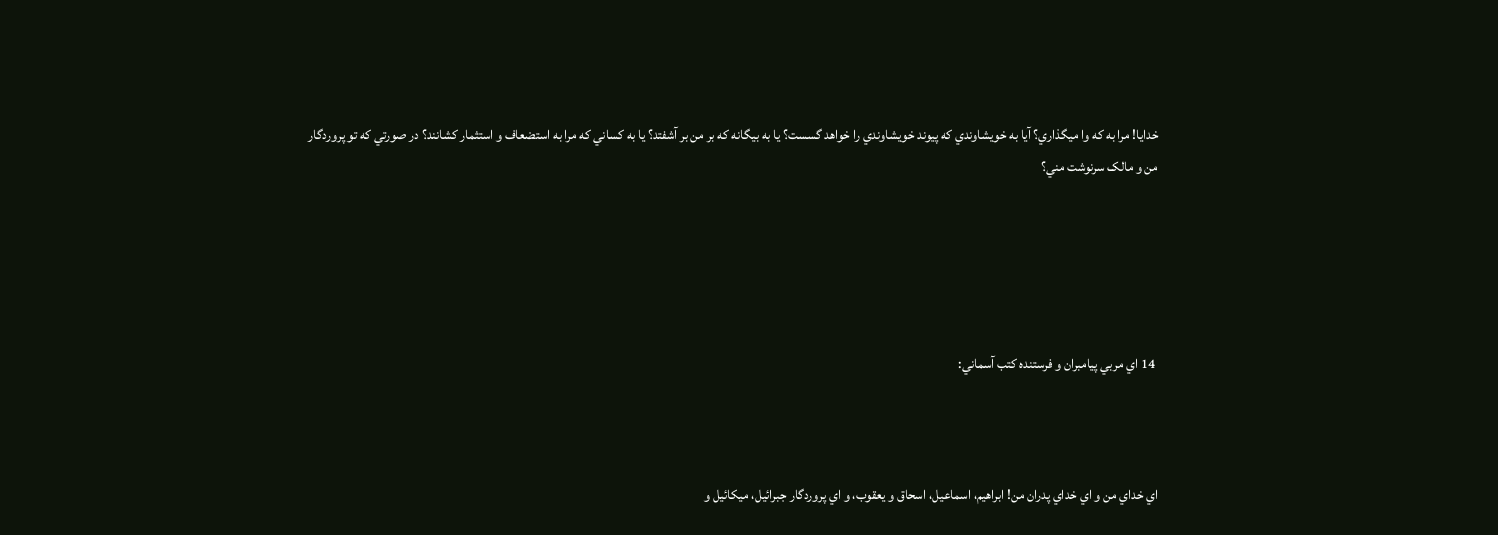خدايا! مرا به که وا ميگذاري؟ آيا به خويشاوندي که پيوند خويشاوندي را خواهد گسست؟ يا به بيگانه که بر من بر آشفتد؟ يا به کساني که مرا به استضعاف و استثمار کشانند؟ در صورتي که تو پروردگار من و مالک سرنوشت مني؟





 14 اي مربي پيامبران و فرستنده کتب آسماني:



اي خداي من و اي خداي پدران من! ابراهيم، اسماعيل، اسحاق و يعقوب، و اي پروردگار جبرائيل، ميکائيل و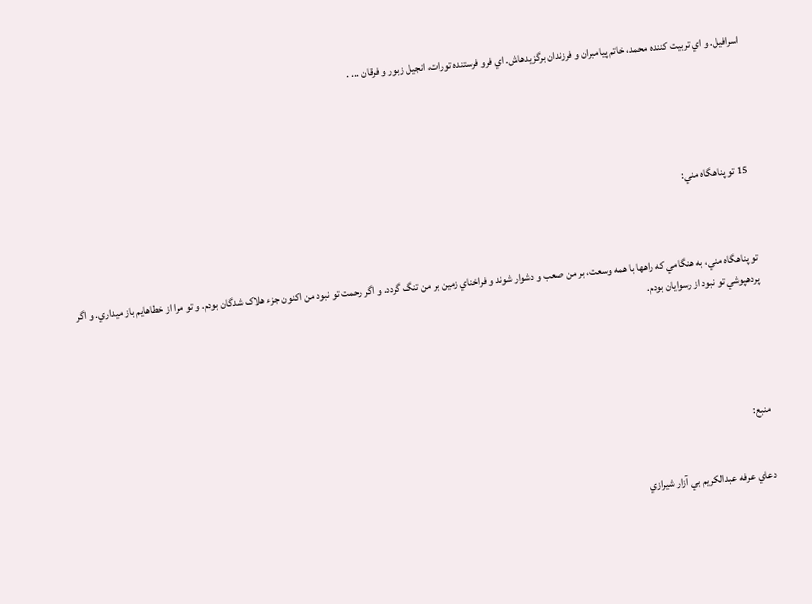اسرافيل. و اي تربيت کننده محمد، خاتم پيامبران و فرزندان برگزيدهاش. اي فرو فرستنده تورات، انجيل زبور و فرقان ... .





 15 تو پناهگاه مني:



تو پناهگاه مني، به هنگامي که راهها با همه وسعت، بر من صعب و دشوار شوند و فراخناي زمين بر من تنگ گردد. و اگر رحمت تو نبود من اکنون جزء هلاک شدگان بودم. و تو مرا از خطاهايم باز ميداري. و اگر پردهپوشي تو نبود از رسوايان بودم.





منبع:


دعاي عرفه عبدالکريم بي آزار شيرازي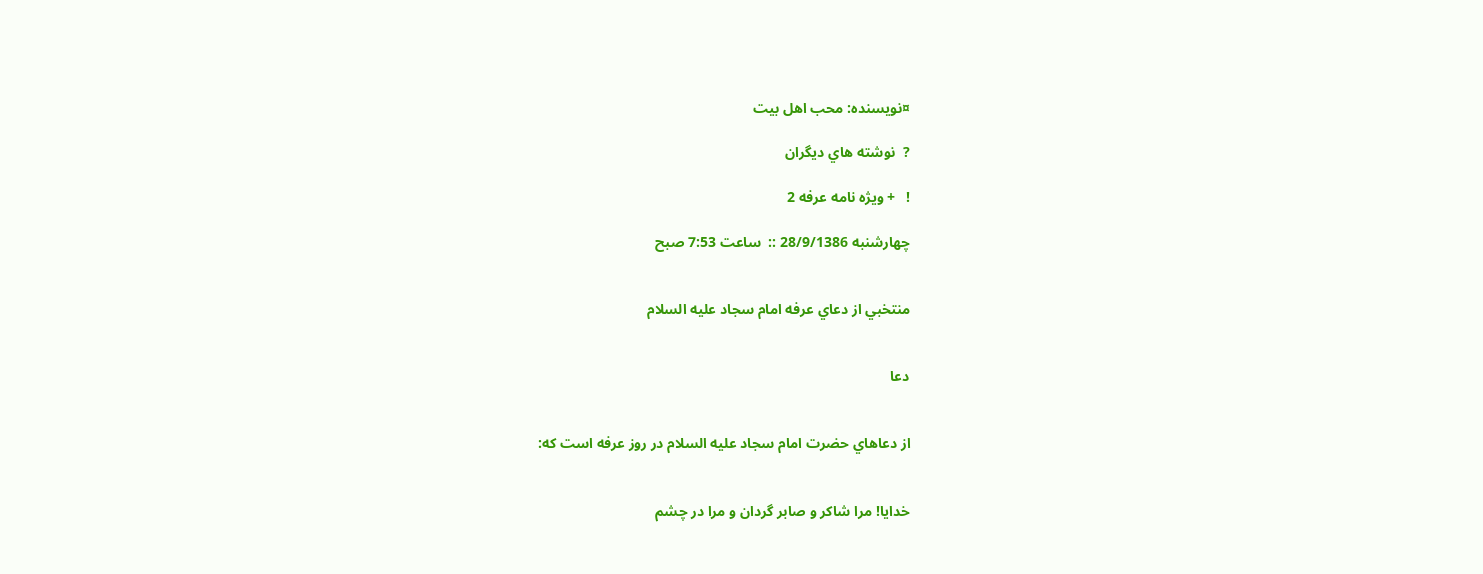¤نويسنده: محب اهل بيت

?  نوشته هاي ديگران

!   + ويژه نامه عرفه 2

چهارشنبه 28/9/1386 ::  ساعت 7:53 صبح


منتخبي از دعاي عرفه امام سجاد عليه السلام


دعا


از دعاهاي حضرت امام سجاد عليه السلام در روز عرفه است که:


خدايا! مرا شاکر و صابر گردان و مرا در چشم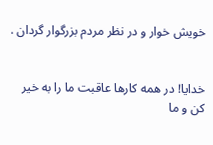خويش خوار و در نظر مردم بزرگوار گردان .


خدايا! در همه کارها عاقبت ما را به خير کن و ما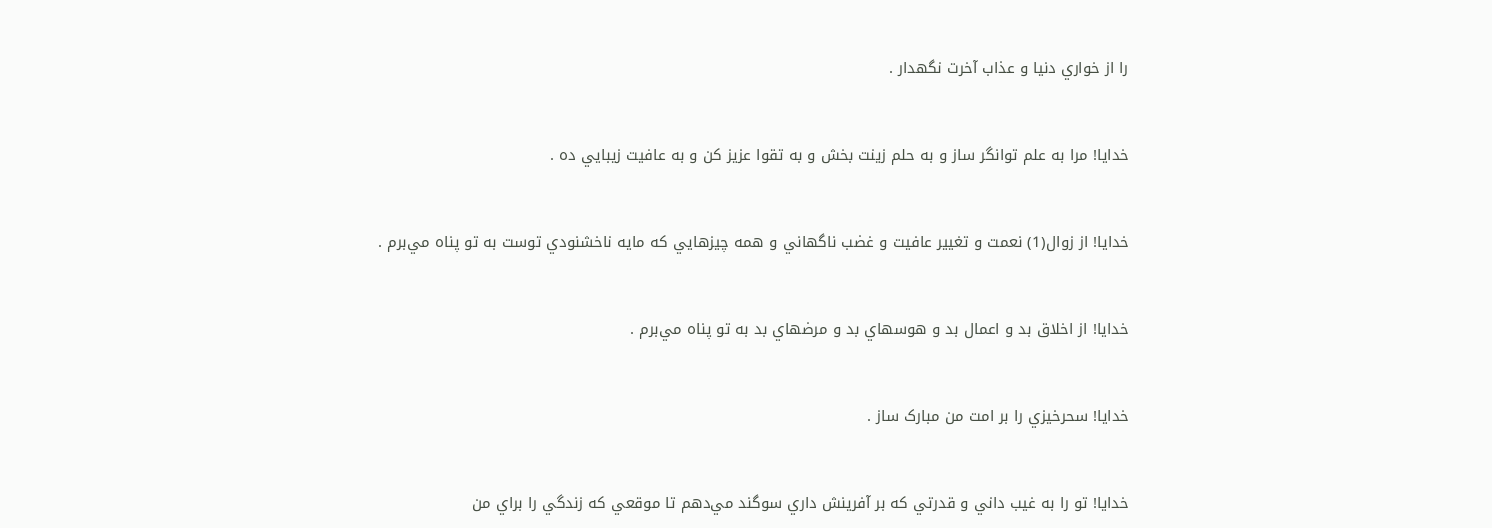را از خواري دنيا و عذاب آخرت نگهدار .


خدايا! مرا به علم توانگر ساز و به حلم زينت بخش و به تقوا عزيز کن و به عافيت زيبايي ده .


خدايا! از زوال(1) نعمت و تغيير عافيت و غضب ناگهاني و همه چيزهايي که مايه ناخشنودي توست به تو پناه مي‌برم .


خدايا! از اخلاق بد و اعمال بد و هوسهاي بد و مرضهاي بد به تو پناه مي‌برم .


خدايا! سحرخيزي را بر امت من مبارک ساز .


خدايا! تو را به غيب داني و قدرتي که بر آفرينش داري سوگند مي‌دهم تا موقعي که زندگي را براي من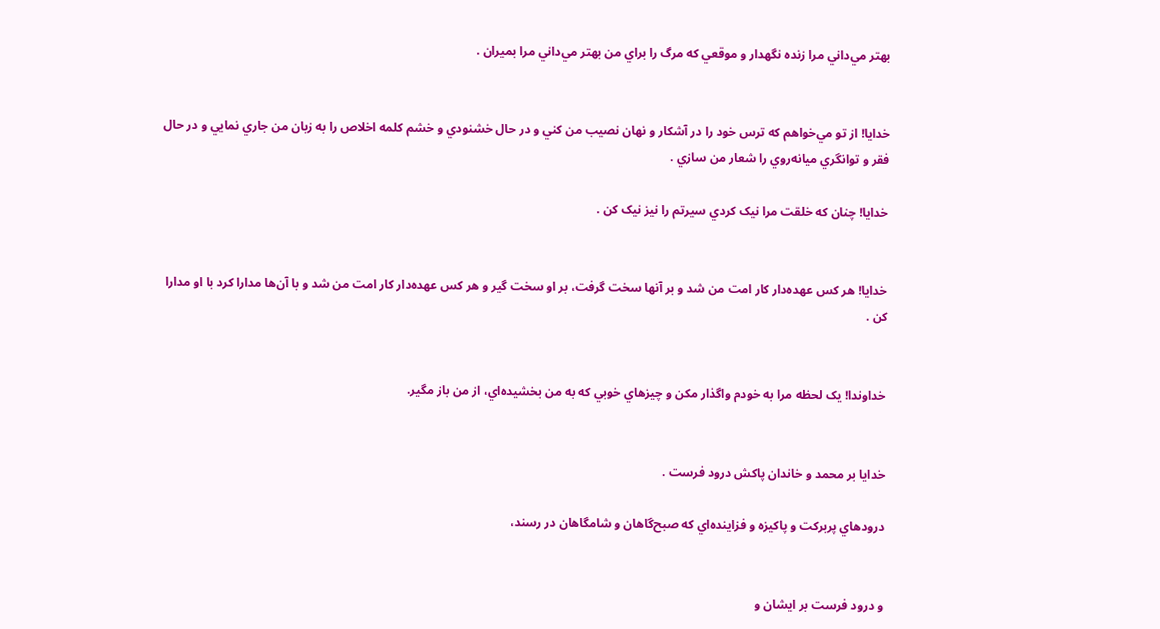بهتر مي‌داني مرا زنده نگهدار و موقعي که مرگ را براي من بهتر مي‌داني مرا بميران .


خدايا! از تو مي‌خواهم که ترس خود را در آشکار و نهان نصيب من کني و در حال خشنودي و خشم کلمه اخلاص را به زبان من جاري نمايي و در حال فقر و توانگري ميانه‌روي را شعار من سازي .

خدايا! چنان که خلقت مرا نيک کردي سيرتم را نيز نيک کن .


خدايا! هر کس عهده‌دار کار امت من شد و بر آنها سخت گرفت، بر او سخت ‌گير و هر کس عهده‌دار کار امت من شد و با آن‌ها مدارا کرد با او مدارا کن .


خداوندا! يک لحظه مرا به خودم واگذار مکن و چيزهاي خوبي که به من بخشيده‌اي، از من باز مگير.


خدايا بر محمد و خاندان پاکش درود فرست .

درودهاي پربرکت و پاکيزه و فزاينده‌اي که صبح‌گاهان و شامگاهان در رسند،


و درود فرست بر ايشان و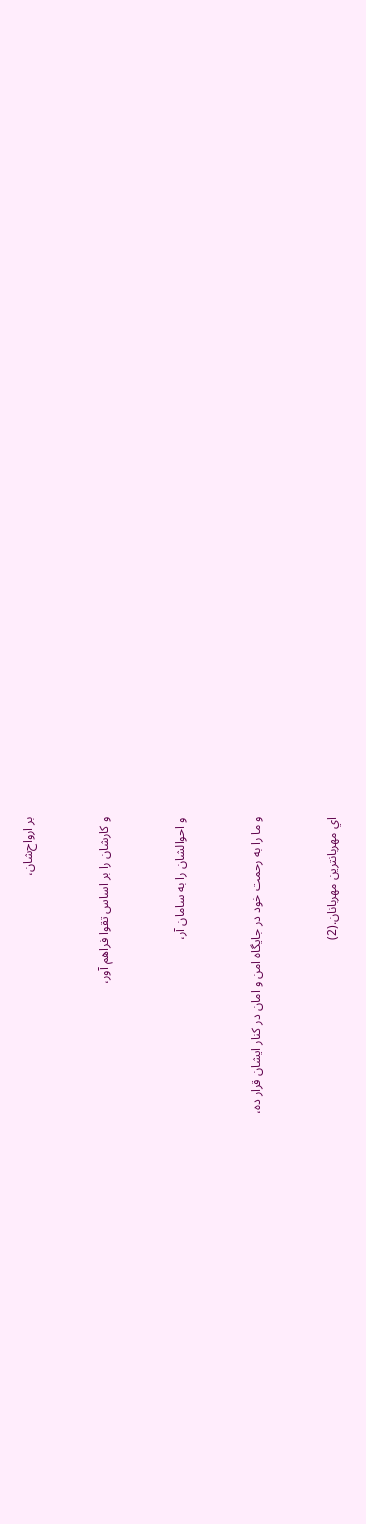بر ارواح‌شان،


و کارشان را بر اساس تقوا فراهم آور،


و احوالشان را به سامان‌ آر،


و ما را به رحمت خود در جايگاه امن و امان در کنار ايشان قرار ده،


اي مهربانترين مهربانان.(2)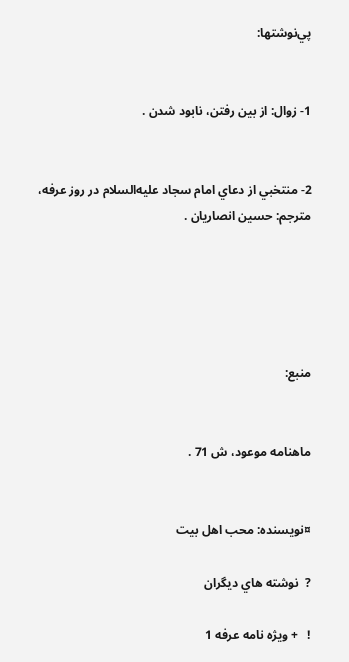پي‌نوشتها:


1- زوال: از بين رفتن، نابود شدن .


2- منتخبي از دعاي امام سجاد عليه‌السلام در روز عرفه، مترجم: حسين انصاريان .





منبع:


ماهنامه موعود، ش 71 .


¤نويسنده: محب اهل بيت

?  نوشته هاي ديگران

!   + ويژه نامه عرفه 1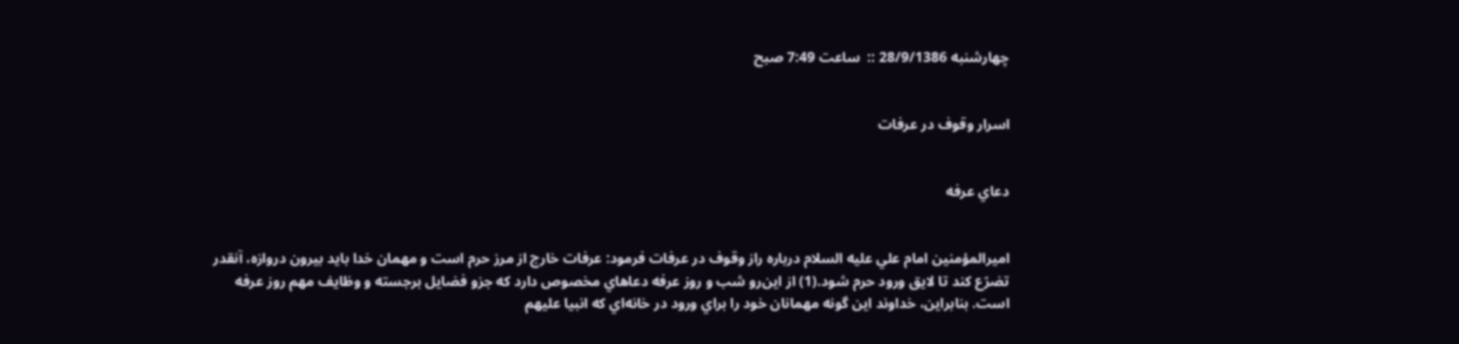چهارشنبه 28/9/1386 ::  ساعت 7:49 صبح


اسرار وقوف در عرفات


دعاي عرفه


اميرالمؤمنين امام علي‌ عليه السلام درباره‌‌ راز وقوف در عرفات فرمود: عرفات خارج از مرز حرم است و مهمان خدا بايد بيرون دروازه، آنقدر تضرّع کند تا لايق ورود حرم شود.(1) از اين‌رو شب و روز عرفه دعاهاي مخصوص دارد که جزو فضايل برجسته و وظايف مهم روز عرفه است. بنابراين، خداوند اين گونه مهمانان خود را براي ورود در خانه‌اي که انبيا ‌عليهم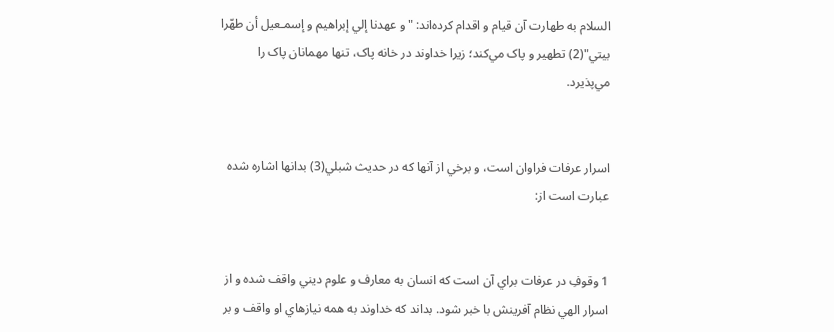السلام به طهارت آن قيام و اقدام کرده‌اند: "و عهدنا إلي إبراهيم و إسمـعيل أن طهّرا بيتي"(2) تطهير و پاک مي‌کند؛ زيرا خداوند در خانه پاک، تنها مهمانان پاک را مي‌پذيرد.


اسرار عرفات فراوان است، و برخي از آنها که در حديث شبلي(3) بدانها اشاره شده عبارت است از:


1 وقوفِ در عرفات براي آن است که انسان به معارف و علوم ديني واقف شده و از اسرار الهي نظام آفرينش با خبر شود. بداند که خداوند به همه‌ نيازهاي او واقف و بر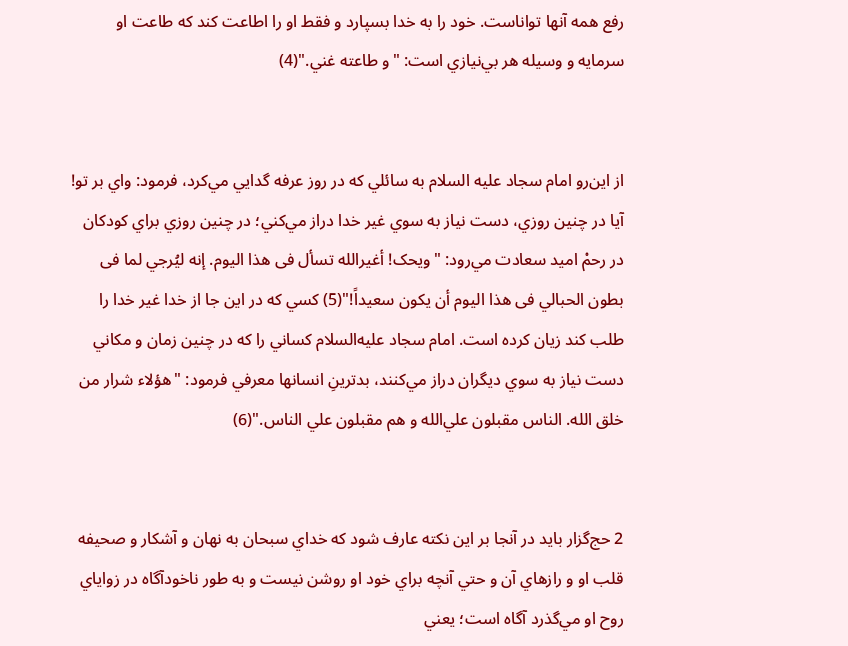رفع همه‌‌ آنها تواناست. خود را به خدا بسپارد و فقط او را اطاعت کند که طاعت او سرمايه و وسيله‌‌ هر بي‌نيازي است: "و طاعته غني."(4)


از اين‌رو امام سجاد‌ عليه السلام به سائلي که در روز عرفه گدايي مي‌کرد، فرمود: واي بر تو! آيا در چنين روزي، دست نياز به‌ سوي غير‌ خدا دراز مي‌کني؛ در چنين روزي براي کودکان در رحمْ اميد سعادت مي‌رود: "ويحک! أغير‌الله تسأل فى هذا اليوم. إنه ليُرجي لما فى بطون الحبالي فى هذا اليوم أن يکون سعيداً!"(5) کسي که در اين جا از خدا غير‌ خدا را طلب کند زيان کرده است. امام سجاد ‌عليه‌السلام کساني را که در چنين زمان و مکاني دست نياز به سوي ديگران دراز مي‌کنند، بدترينِ انسانها معرفي فرمود: "هؤلاء شرار من خلق ‌الله. الناس مقبلون علي‌الله و هم مقبلون علي‌ الناس."(6)


2 حج‌گزار بايد در آنجا بر اين نکته عارف شود که خداي سبحان به نهان و آشکار و صحيفه‌‌ قلب او و رازهاي آن و حتي آنچه براي خود او روشن نيست و به طور ناخودآگاه در زواياي روح او مي‌گذرد آگاه است؛ يعني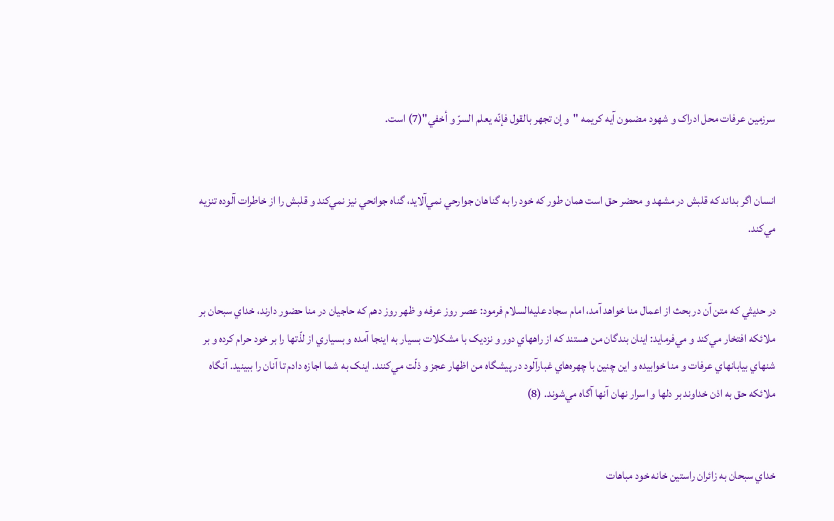سرزمين عرفات محل ادراک و شهود مضمون آيه‌‌ کريمه‌‌ "و إن تجهر بالقول فإنّه يعلم السرّ و أخفي"(7) است.


انسان اگر بداند که قلبش در مشهد و محضر حق است همان طور که خود را به گناهان جوارحي نمي‌آلايد، گناه جوانحي نيز نمي‌کند و قلبش را از خاطرات آلوده تنزيه مي‌کند.


در حديثي که متن آن در بحث از اعمال منا خواهد آمد، امام سجاد‌ عليه‌السلام فرمود: عصر روز عرفه و ظهر روز دهم که حاجيان در منا حضور دارند، خداي سبحان بر ملائکه افتخار مي‌کند و مي‌فرمايد: اينان بندگان من هستند که از راههاي دور و نزديک با مشکلات بسيار به اينجا آمده و بسياري از لذّتها را بر خود حرام کرده و بر شنهاي بيابانهاي عرفات و منا خوابيده و اين چنين با چهره‌هاي غبارآلود در پيشگاه من اظهار عجز و ذلّت مي‌کنند. اينک به شما اجازه دادم تا آنان را ببينيد. آنگاه ملائکه‌‌ حق به اذن خداوند بر دلها و اسرار نهان آنها آگاه مي‌شوند. (8)


خداي سبحان به زائران راستين خانه‌ خود مباهات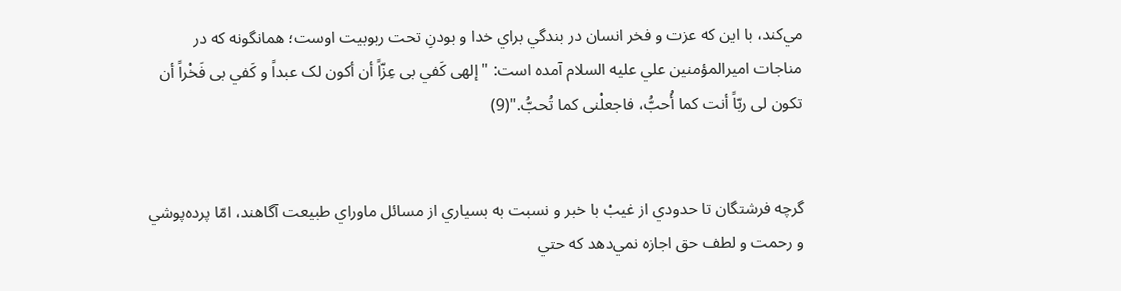مي‌کند، با اين که عزت و فخر انسان در بندگي براي خدا و بودنِ تحت ربوبيت اوست؛ همانگونه که در مناجات اميرالمؤمنين علي‌ عليه السلام آمده است: "إلهى کَفي بى عِزّاً أن أکون لک عبداً و کَفي بى فَخْراً أن تکون لى ربّاً أنت کما أُحبُّ، فاجعلْنى کما تُحبُّ."(9)


گرچه فرشتگان تا حدودي از غيبْ با خبر و نسبت به بسياري از مسائل ماوراي طبيعت آگاهند، امّا پرده‌پوشي و رحمت و لطف حق اجازه نمي‌دهد که حتي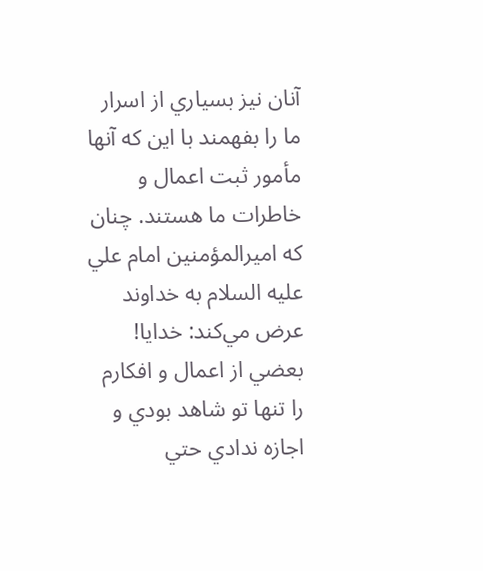آنان نيز بسياري از اسرار ما را بفهمند با اين که آنها مأمور ثبت اعمال و خاطرات ما هستند. چنان که اميرالمؤمنين امام علي‌ عليه السلام به خداوند عرض مي‌کند: خدايا! بعضي از اعمال و افکارم را تنها تو شاهد بودي و اجازه ندادي حتي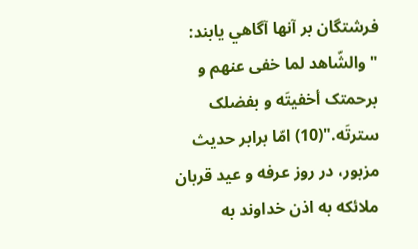فرشتگان بر آنها آگاهي يابند: "والشّاهد لما خفى عنهم و برحمتک أخفيتَه و بفضلک سترتَه."(10) امّا برابر حديث مزبور، در روز عرفه و عيد قربان ملائکه به اذن خداوند به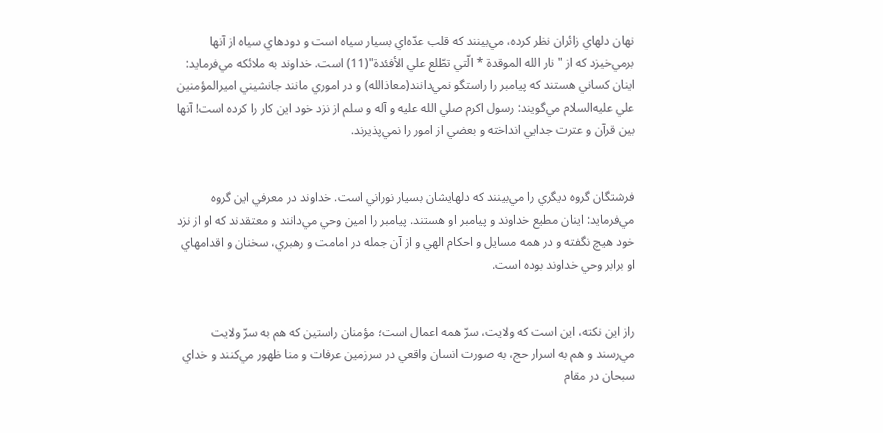نهان دلهاي زائران نظر کرده، مي‌بينند که قلب عدّه‌اي بسيار سياه است و دودهاي سياه از آنها بر‌مي‌خيزد که از "نار الله الموقدة‌ * الّتي تطّلع علي الأفئدة"(11) است. خداوند به ملائکه مي‌فرمايد: اينان کساني هستند که پيامبر را راستگو نمي‌دانند‌(معاذ‌الله) و در اموري مانند جانشيني اميرالمؤمنين علي ‌عليه‌السلام مي‌گويند: رسول اکرم‌ صلي الله عليه و آله و سلم از نزد خود اين کار را کرده است! آنها بين قرآن و عترت جدايي انداخته و بعضي از امور را نمي‌پذيرند.


فرشتگان گروه ديگري را مي‌بينند که دلهايشان بسيار نوراني است. خداوند در معرفي اين گروه مي‌فرمايد: اينان مطيع خداوند و پيامبر او هستند. پيامبر را امين وحي مي‌دانند و معتقدند که او از نزد خود هيچ نگفته و در همه مسايل و احکام الهي و از آن جمله در امامت و رهبري، سخنان و اقدامهاي او برابر وحي خداوند بوده است.


راز اين نکته، اين است که ولايت، سرّ همه‌‌ اعمال است؛ مؤمنان راستين که هم به سرّ ولايت مي‌رسند و هم به اسرار حج، به صورت انسان واقعي در سرزمين عرفات و منا ظهور مي‌کنند و خداي سبحان در مقام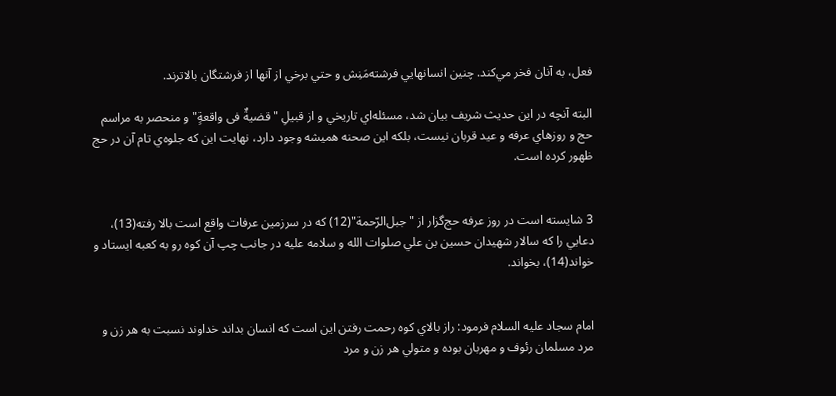فعل، به آنان فخر مي‌کند. چنين انسانهايي فرشته‌مَنِش و حتي برخي از آنها از فرشتگان بالاترند.

البته آنچه در اين حديث شريف بيان شد، مسئله‌اي تاريخي و از قبيلِ "قضيةٌ فى واقعةٍ" و منحصر به مراسم حج و روزهاي عرفه و عيد قربان نيست، بلکه اين صحنه هميشه وجود دارد، نهايت اين که جلوه‌ي‌ تام آن در حج ظهور کرده است.


3 شايسته است در روز عرفه حج‌گزار از "جبل‌الرّحمة"(12) که در سرزمين عرفات واقع است بالا رفته(13)، دعايي را که سالار شهيدان حسين ‌بن علي ‌صلوات ‌الله ‌و سلامه‌ عليه در جانب چپ آن کوه رو‌ به کعبه ايستاد و خواند(14)، بخواند.


امام سجاد ‌عليه السلام فرمود: راز بالاي کوه رحمت رفتن اين است که انسان بداند خداوند نسبت به هر زن و مرد مسلمان رئوف و مهربان بوده و متولي هر زن و مرد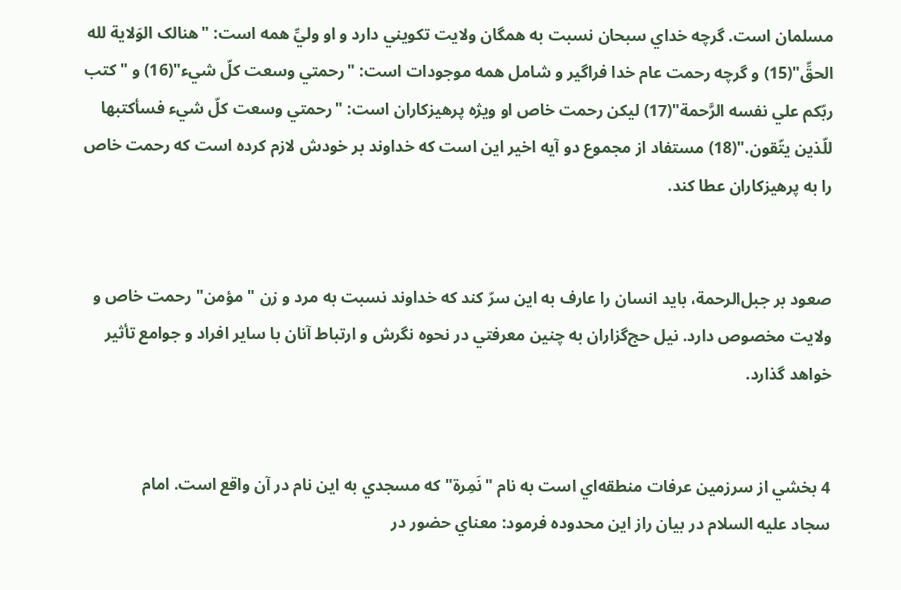مسلمان است. گرچه خداي سبحان نسبت به همگان ولايت تکويني دارد و او وليِّ همه است: "هنالک الوَلاية لله الحقِّ"(15) و گرچه رحمت عام خدا فراگير و شامل همه‌‌ موجودات است: "رحمتي وسعت کلّ شيء"(16) و "کتب ربّکم علي نفسه الرَّحمة"(17) ليکن رحمت خاص او ويژه‌‌ پرهيزکاران است: "رحمتي وسعت کلّ شيء فسأکتبها للّذين يتّقون."(18) مستفاد از مجموع دو آيه‌‌ اخير اين است که خداوند بر خودش لازم کرده است که رحمت خاص را به پرهيزکاران عطا کند.


صعود بر جبل‌الرحمة، بايد انسان را عارف به اين سرّ کند که خداوند نسبت ‌به مرد و زن "مؤمن" رحمت خاص و ولايت مخصوص دارد. نيل حج‌گزاران به چنين معرفتي در نحوه‌‌ نگرش و ارتباط آنان با ساير افراد و جوامع تأثير خواهد گذارد.


4 بخشي از سرزمين عرفات منطقه‌اي است به نام "نَمِرة" که مسجدي به اين نام در آن واقع است. امام سجاد ‌عليه السلام در بيان راز اين محدوده فرمود: معناي حضور در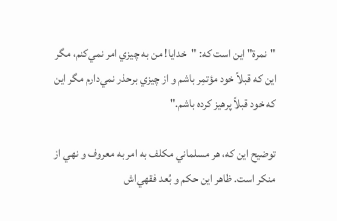"نمرة" اين است که: "خدايا! من به چيزي امر نمي‌کنم، مگر اين که قبلا‌ً خود مؤتمِر باشم و از چيزي بر‌حذر نمي‌دارم مگر اين که خود قبلا‌ً پرهيز کرده باشم."

توضيح اين که، هر مسلماني مکلف به امر به معروف و نهي از منکر است. ظاهر اين حکم و بُعد فقهي‌اش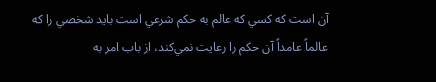آن است که کسي که عالم به حکم شرعي است بايد شخصي را که عالماً عامداً آن حکم را رعايت نمي‌کند، از باب امر به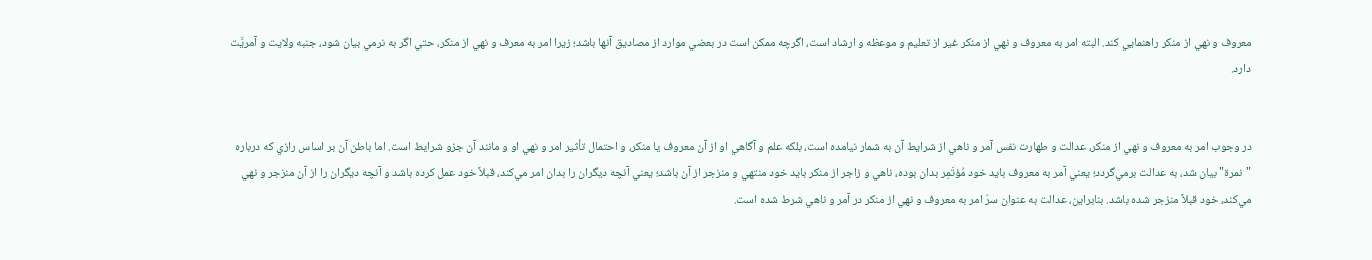معروف و ‌نهي از منکر راهنمايي کند. البته امر به معروف و نهي از منکر غير از تعليم و موعظه و ارشاد است، اگرچه ممکن است در بعضي موارد از مصاديق آنها باشد؛ زيرا امر به معرف و نهي از منکر، حتي اگر به نرمي بيان شود، جنبه‌‌ ولايت و آمريَّت دارد.


در وجوب امر به معروف و نهي از منکر، عدالت و طهارت نفس آمر و ناهي از شرايط آن به ‌شمار نيامده است، بلکه علم و آگاهي او از آن معروف يا منکر، و احتمال تأثير امر و نهي او و مانند آن جزو شرايط است. اما باطن آن بر اساس رازي که درباره‌‌ "نمرة" بيان شد، به عدالت بر‌مي‌گردد؛ يعني آمر به معروف بايد خود مُؤتَمِر بدان بوده، ناهي و زاجر از منکر بايد خود منتهي و منزجر از آن باشد؛ يعني آنچه ديگران را بدان امر مي‌کند، قبلا‌ً خود عمل کرده باشد و آنچه ديگران را از آن منزجر و نهي مي‌کند، خود قبلا‌ً منزجر شده باشد. بنابراين، عدالت به عنوان سرّ امر به معروف و نهي از منکر در آمر و ناهي شرط شده است.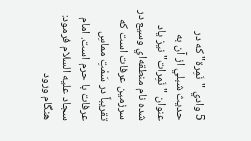5 وادي "نَمِرة" که در حديث شبلي از آن به عنوان "نَمِرات" نيز ياد شده نام منطقه‌اي وسيع در سرزمين عرفات است که تقريباً در سَمْتِ مماسِ عرفات با حرم است. امام سجاد‌ عليه السلام فرمود: هنگام ورود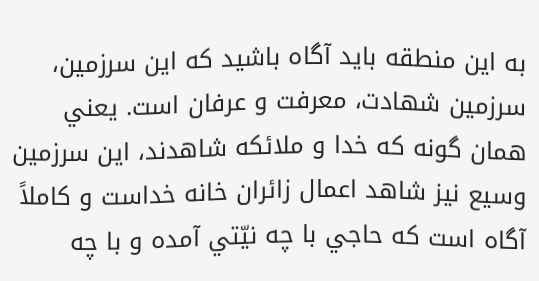به اين منطقه بايد آگاه باشيد که اين سرزمين، سرزمين شهادت، معرفت و عرفان است. يعني همان گونه که خدا و ملائکه شاهدند، اين سرزمين وسيع نيز شاهد اعمال زائران خانه‌‌ خداست و کاملا‌ً آگاه است که حاجي با چه نيّتي آمده و با چه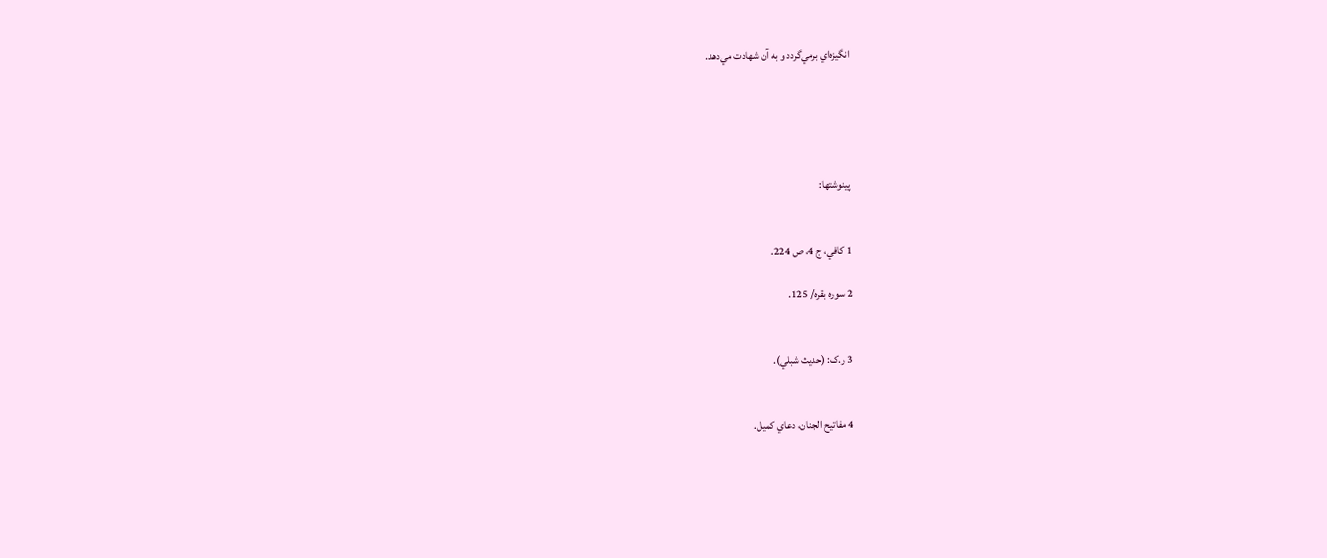انگيزه‌اي بر‌مي‌گردد و به آن شهادت مي‌دهد.





پينوشتها:


1 کافي، ج 4، ص 224.

2 سوره‌‌ بقره/ 125.


3 ر.ک: (حديث شبلي).


4 مفاتيح الجنان، دعاي کميل.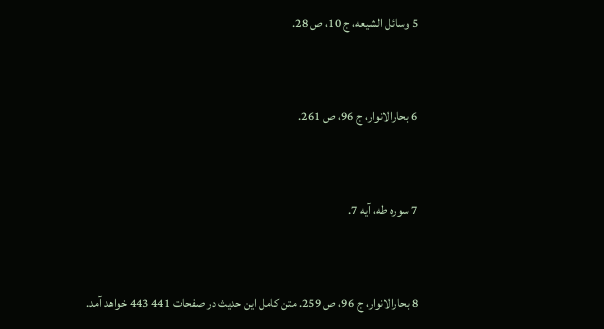5 وسائل الشيعه، ج 10، ص 28.


6 بحارالانوار، ج 96، ص 261.


7 سوره‌‌ طه، آيه‌‌ 7.


8 بحارالانوار، ج 96، ص 259. متن کامل اين حديث در صفحات 441 443 خواهد آمد.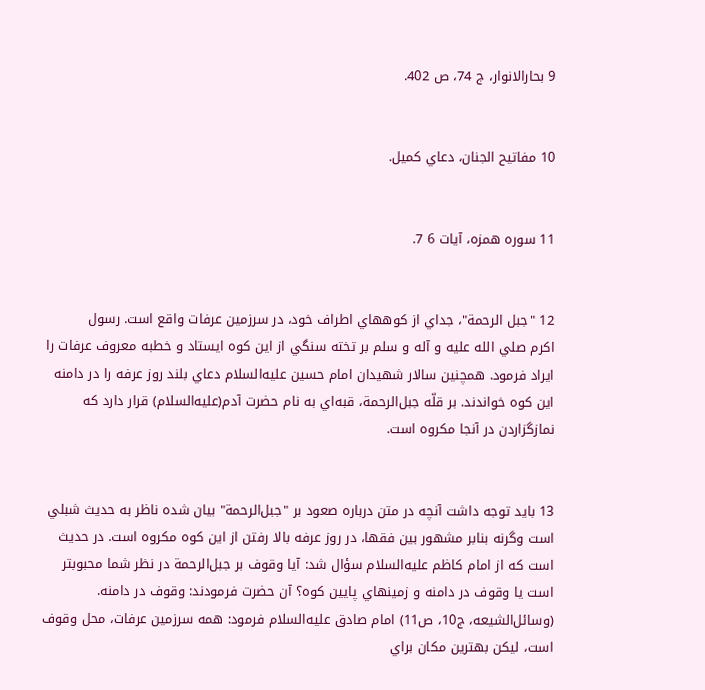9 بحارالانوار، ج 74، ص 402.


10 مفاتيح الجنان، دعاي کميل.


11 سوره‌‌ همزه، آيات 6 7.


12 "جبل الرحمة"، جداي از کوههاي اطراف خود، در سرزمين عرفات واقع است. رسول‌ اکرم ‌صلي الله عليه و آله و سلم بر تخته ‌سنگي از اين کوه ايستاد و خطبه‌‌ معروف عرفات را ايراد فرمود. همچنين سالار شهيدان امام حسين ‌عليه‌السلام دعاي بلند روز عرفه را در دامنه‌‌ اين کوه خواندند. بر قلّه جبل‌الرحمة، قبه‌اي به نام حضرت آدم‌(عليه‌السلام) قرار دارد که نماز‌گزاردن در آنجا مکروه است.


13 بايد توجه داشت آنچه در متن درباره‌‌ صعود بر "جبل‌الرحمة" بيان شده ناظر به حديث ‌شبلي است وگرنه بنابر مشهور بين فقها، در روز عرفه بالا رفتن از اين کوه مکروه است. در حديث است که از امام کاظم‌ عليه‌السلام سؤال شد: آيا وقوف بر جبل‌الرحمة در نظر شما محبوبتر است يا وقوف در دامنه و زمينهاي پايين کوه؟ آن حضرت فرمودند: وقوف در دامنه. (وسائل‌الشيعه، ج‌10، ص‌11) امام صادق عليه‌السلام فرمود: همه‌ سرزمين عرفات، محل وقوف است، ليکن بهترين مکان براي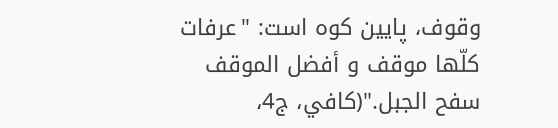وقوف، پايين کوه است: "عرفات کلّها موقف و أفضل الموقف سفح الجبل."(کافي، ج‌4،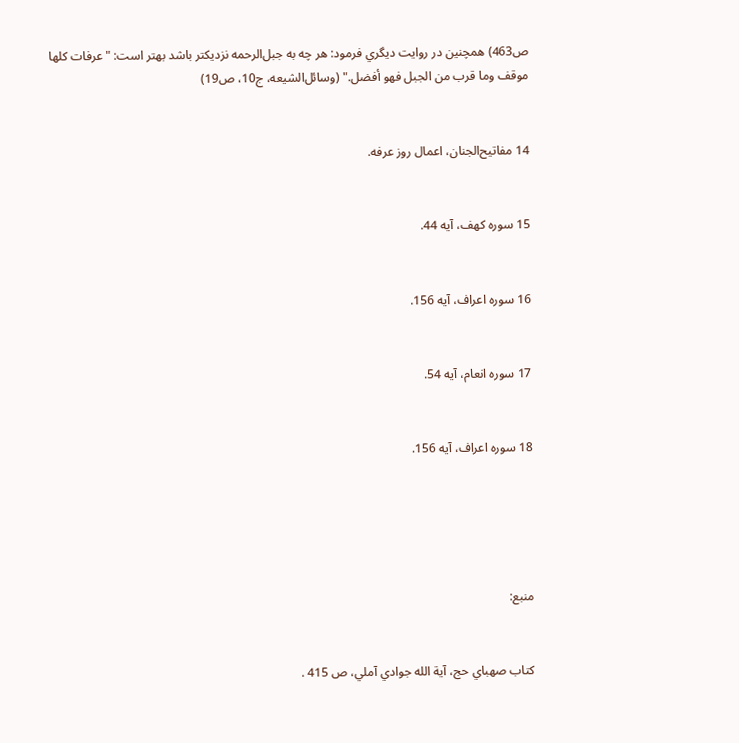ص‌463) همچنين در روايت ديگري فرمود: هر چه به جبل‌الرحمه نزديکتر باشد بهتر است: "عرفات کلها موقف وما قرب من الجبل فهو أفضل." (وسائل‌الشيعه، ج‌10، ص‌19)


14 مفاتيح‌الجنان، اعمال روز عرفه.


15 سوره‌‌ کهف، آيه‌‌ 44.


16 سوره‌‌ اعراف، آيه‌‌ 156.


17 سوره‌ انعام، آيه‌‌ 54.


18 سوره‌ اعراف، آيه‌‌ 156.





منبع:


کتاب صهباي حج، آية الله جوادي آملي، ص 415 .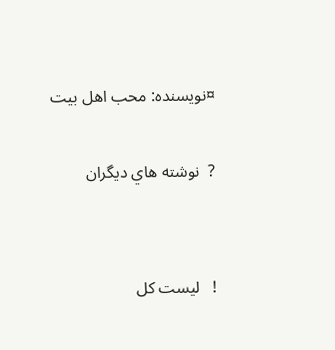¤نويسنده: محب اهل بيت

?  نوشته هاي ديگران


!   ليست کل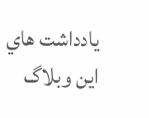يادداشت هاي اين وبلاگ